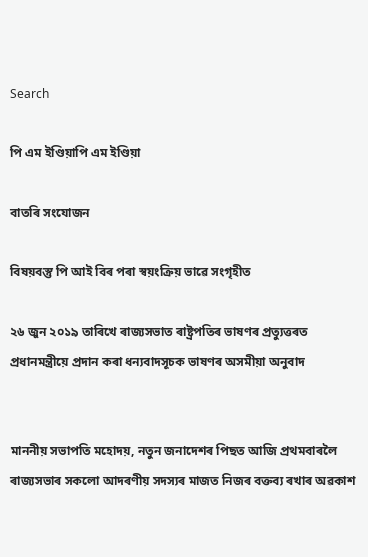Search

পি এম ইণ্ডিয়াপি এম ইণ্ডিয়া

বাতৰি সংযোজন

বিষয়বস্তু পি আই বিৰ পৰা স্বয়ংক্ৰিয় ভাৱে সংগৃহীত

২৬ জুন ২০১৯ তাৰিখে ৰাজ্যসভাত ৰাষ্ট্ৰপতিৰ ভাষণৰ প্ৰত্যুত্তৰত প্ৰধানমন্ত্ৰীয়ে প্ৰদান কৰা ধন্যবাদসূচক ভাষণৰ অসমীয়া অনুবাদ


মাননীয় সভাপতি মহোদয়, নতুন জনাদেশৰ পিছত আজি প্ৰথমবাৰলৈ ৰাজ্যসভাৰ সকলো আদৰণীয় সদস্যৰ মাজত নিজৰ বক্তব্য ৰখাৰ অৱকাশ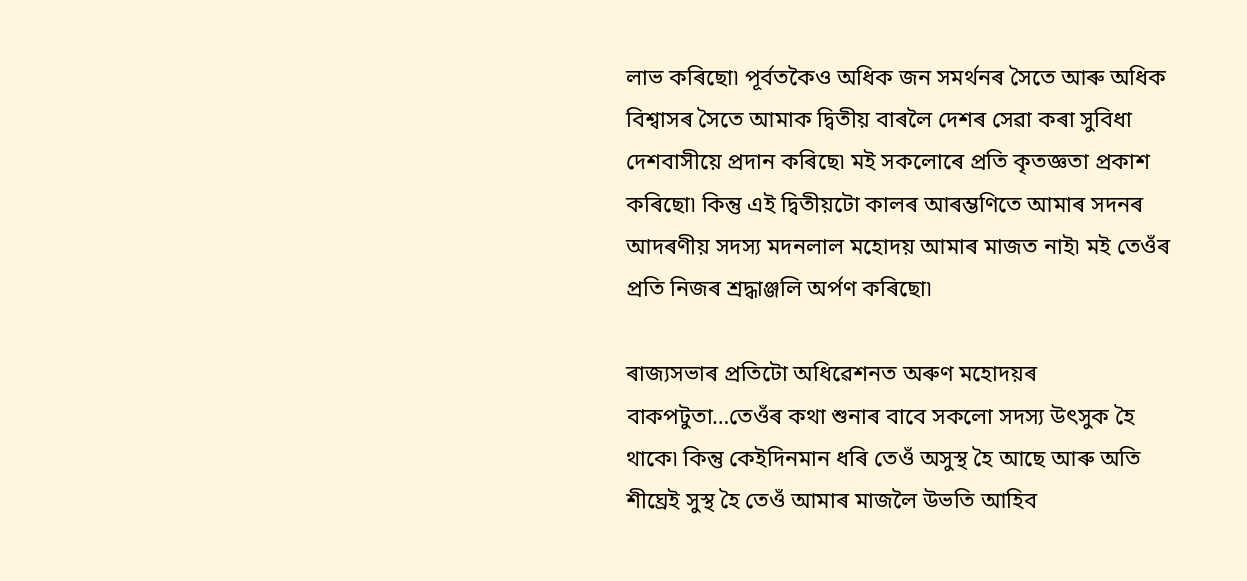লাভ কৰিছো৷ পূৰ্বতকৈও অধিক জন সমৰ্থনৰ সৈতে আৰু অধিক বিশ্বাসৰ সৈতে আমাক দ্বিতীয় বাৰলৈ দেশৰ সেৱা কৰা সুবিধা দেশবাসীয়ে প্ৰদান কৰিছে৷ মই সকলোৰে প্ৰতি কৃতজ্ঞতা প্ৰকাশ কৰিছো৷ কিন্তু এই দ্বিতীয়টো কালৰ আৰম্ভণিতে আমাৰ সদনৰ আদৰণীয় সদস্য মদনলাল মহোদয় আমাৰ মাজত নাই৷ মই তেওঁৰ প্ৰতি নিজৰ শ্ৰদ্ধাঞ্জলি অৰ্পণ কৰিছো৷

ৰাজ্যসভাৰ প্ৰতিটো অধিৱেশনত অৰুণ মহোদয়ৰ বাকপটুতা…তেওঁৰ কথা শুনাৰ বাবে সকলো সদস্য উৎসুক হৈ থাকে৷ কিন্তু কেইদিনমান ধৰি তেওঁ অসুস্থ হৈ আছে আৰু অতি শীঘ্ৰেই সুস্থ হৈ তেওঁ আমাৰ মাজলৈ উভতি আহিব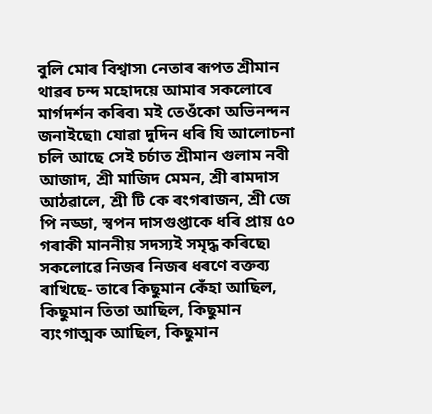বুলি মোৰ বিশ্বাস৷ নেতাৰ ৰূপত শ্ৰীমান থাৱৰ চন্দ মহোদয়ে আমাৰ সকলোৰে মাৰ্গদৰ্শন কৰিব৷ মই তেওঁকো অভিনন্দন জনাইছো৷ যোৱা দুদিন ধৰি যি আলোচনা চলি আছে সেই চৰ্চাত শ্ৰীমান গুলাম নবী আজাদ, শ্ৰী মাজিদ মেমন, শ্ৰী ৰামদাস আঠৱালে, শ্ৰী টি কে ৰংগৰাজন, শ্ৰী জে পি নড্ডা, স্বপন দাসগুপ্তাকে ধৰি প্ৰায় ৫০ গৰাকী মাননীয় সদস্যই সমৃদ্ধ কৰিছে৷
সকলোৱে নিজৰ নিজৰ ধৰণে বক্তব্য ৰাখিছে- তাৰে কিছুমান কেঁহা আছিল, কিছুমান তিতা আছিল, কিছুমান ব্যংগাত্মক আছিল, কিছুমান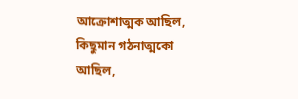আক্ৰোশাত্মক আছিল, কিছুমান গঠনাত্মকো আছিল,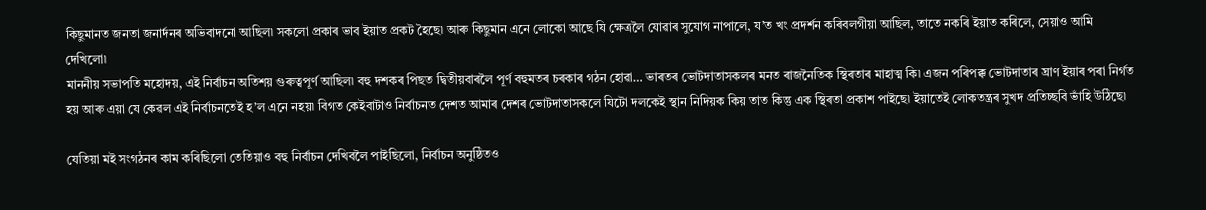কিছুমানত জনতা জনাৰ্দনৰ অভিবাদনো আছিল৷ সকলো প্ৰকাৰ ভাব ইয়াত প্ৰকট হৈছে৷ আৰু কিছুমান এনে লোকো আছে যি ক্ষেত্ৰলৈ যোৱাৰ সুযোগ নাপালে, য’ত খং প্ৰদৰ্শন কৰিবলগীয়া আছিল, তাতে নকৰি ইয়াত কৰিলে, সেয়াও আমি দেখিলো৷
মাননীয় সভাপতি মহোদয়, এই নিৰ্বাচন অতিশয় গুৰুত্বপূৰ্ণ আছিল৷ বহু দশকৰ পিছত দ্বিতীয়বাৰলৈ পূৰ্ণ বহুমতৰ চৰকাৰ গঠন হোৱা… ভাৰতৰ ভোটদাতাসকলৰ মনত ৰাজনৈতিক স্থিৰতাৰ মাহাত্ম কি৷ এজন পৰিপক্ক ভোটদাতাৰ ঘ্ৰাণ ইয়াৰ পৰা নিৰ্গত হয় আৰু এয়া যে কেৱল এই নিৰ্বাচনতেই হ’ল এনে নহয়৷ বিগত কেইবাটাও নিৰ্বাচনত দেশত আমাৰ দেশৰ ভোটদাতাসকলে যিটো দলকেই স্থান নিদিয়ক কিয় তাত কিন্তু এক স্থিৰতা প্ৰকাশ পাইছে৷ ইয়াতেই লোকতন্ত্ৰৰ সুখদ প্ৰতিচ্ছবি ভাঁহি উঠিছে৷

যেতিয়া মই সংগঠনৰ কাম কৰিছিলো তেতিয়াও বহু নিৰ্বাচন দেখিবলৈ পাইছিলো, নিৰ্বাচন অনুষ্ঠিতও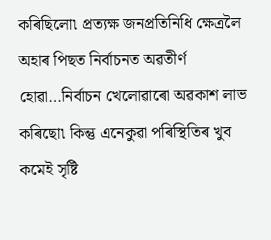কৰিছিলো৷ প্ৰত্যক্ষ জনপ্ৰতিনিধি ক্ষেত্ৰলৈ অহাৰ পিছত নিৰ্বাচনত অৱতীৰ্ণ হোৱা…নিৰ্বাচন খেলোৱাৰো অৱকাশ লাভ কৰিছো৷ কিন্তু এনেকুৱা পৰিস্থিতিৰ খুব কমেই সৃষ্টি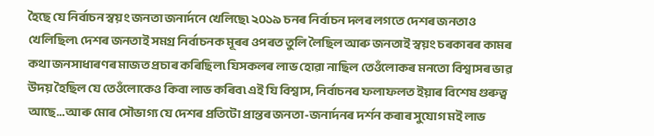হৈছে যে নিৰ্বাচন স্বয়ং জনতা জনাৰ্দনে খেলিছে৷ ২০১৯ চনৰ নিৰ্বাচন দলৰ লগতে দেশৰ জনতাও খেলিছিল৷ দেশৰ জনতাই সমগ্ৰ নিৰ্বাচনক মূৰৰ ওপৰত তুলি লৈছিল আৰু জনতাই স্বয়ং চৰকাৰৰ কামৰ কথা জনসাধাৰণৰ মাজত প্ৰচাৰ কৰিছিল৷ যিসকলৰ লাভ হোৱা নাছিল তেওঁলোকৰ মনতো বিশ্বাসৰ ভাৱ উদয় হৈছিল যে তেওঁলোকেও কিবা লাভ কৰিব৷ এই যি বিশ্বাস, নিৰ্বাচনৰ ফলাফলত ইয়াৰ বিশেষ গুৰুত্ব আছে…আৰু মোৰ সৌভাগ্য যে দেশৰ প্ৰতিটো প্ৰান্তৰ জনতা-জনাৰ্দনৰ দৰ্শন কৰাৰ সুযোগ মই লাভ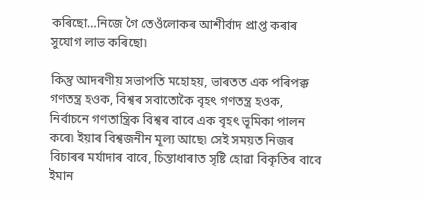কৰিছো…নিজে গৈ তেওঁলোকৰ আশীৰ্বাদ প্ৰাপ্ত কৰাৰ সুযোগ লাভ কৰিছো৷

কিন্তু আদৰণীয় সভাপতি মহোহয়, ভাৰতত এক পৰিপক্ক গণতন্ত্ৰ হওক, বিশ্বৰ সবাতোকৈ বৃহৎ গণতন্ত্ৰ হওক, নিৰ্বাচনে গণতান্ত্ৰিক বিশ্বৰ বাবে এক বৃহৎ ভূমিকা পালন কৰে৷ ইয়াৰ বিশ্বজনীন মূল্য আছে৷ সেই সময়ত নিজৰ বিচাৰৰ মৰ্যাদাৰ বাবে, চিন্তাধাৰাত সৃষ্টি হোৱা বিকৃতিৰ বাবে ইমান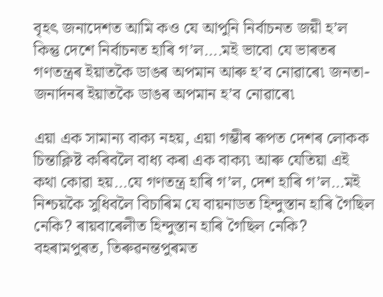বৃহৎ জনাদেশত আমি কও যে আপুনি নিৰ্বাচনত জয়ী হ’ল কিন্তু দেশে নিৰ্বাচনত হাৰি গ’ল….মই ভাবো যে ভাৰতৰ গণতন্ত্ৰৰ ইয়াতকৈ ডাঙৰ অপমান আৰু হ’ব নোৱাৰে৷ জনতা-জনাৰ্দনৰ ইয়াতকৈ ডাঙৰ অপমান হ’ব নোৱাৰে৷

এয়া এক সামান্য বাক্য নহয়, এয়া গম্ভীৰ ৰূপত দেশৰ লোকক চিন্তাক্লিষ্ট কৰিবলৈ বাধ্য কৰা এক বাক্য৷ আৰু যেতিয়া এই কথা কোৱা হয়…যে গণতন্ত্ৰ হাৰি গ’ল, দেশ হাৰি গ’ল…মই নিশ্চয়কৈ সুধিবলৈ বিচাৰিম যে বায়নাডত হিন্দুস্তান হাৰি গৈছিল নেকি? ৰায়বাৰেলীত হিন্দুস্তান হাৰি গৈছিল নেকি? বহৰামপুৰত, তিৰুৱনন্তপুৰমত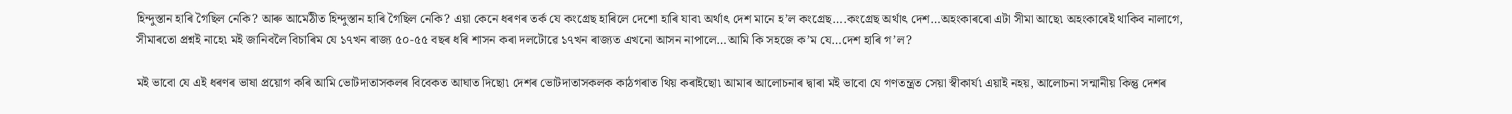হিন্দুস্তান হাৰি গৈছিল নেকি? আৰু আমেঠীত হিন্দুস্তান হাৰি গৈছিল নেকি? এয়া কেনে ধৰণৰ তৰ্ক যে কংগ্ৰেছ হাৰিলে দেশো হাৰি যাব৷ অৰ্থাৎ দেশ মানে হ’ল কংগ্ৰেছ….কংগ্ৰেছ অৰ্থাৎ দেশ…অহংকাৰৰো এটা সীমা আছে৷ অহংকাৰেই থাকিব নালাগে, সীমাৰতো প্ৰশ্নই নাহে৷ মই জানিবলৈ বিচাৰিম যে ১৭খন ৰাজ্য ৫০-৫৫ বছৰ ধৰি শাসন কৰা দলটোৱে ১৭খন ৰাজ্যত এখনো আসন নাপালে…আমি কি সহজে ক’ম যে…দেশ হাৰি গ’ল?

মই ভাবো যে এই ধৰণৰ ভাষা প্ৰয়োগ কৰি আমি ভোটদাতাসকলৰ বিবেকত আঘাত দিছো৷ দেশৰ ভোটদাতাসকলক কাঠগৰাত থিয় কৰাইছো৷ আমাৰ আলোচনাৰ দ্বাৰা মই ভাবো যে গণতন্ত্ৰত সেয়া স্বীকাৰ্য৷ এয়াই নহয়, আলোচনা সন্মানীয় কিন্তু দেশৰ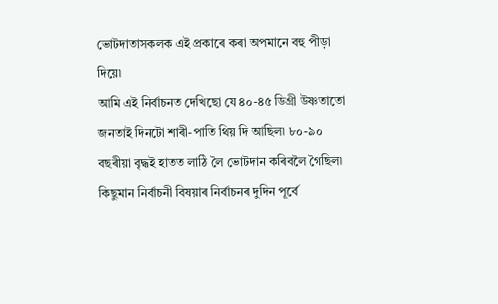ভোটদাতাসকলক এই প্ৰকাৰে কৰা অপমানে বহু পীড়া দিয়ে৷
আমি এই নিৰ্বাচনত দেখিছো যে ৪০-৪৫ ডিগ্ৰী উষ্ণতাতো জনতাই দিনটো শাৰী-পাতি থিয় দি আছিল৷ ৮০-৯০ বছৰীয়া বৃদ্ধই হাতত লাঠি লৈ ভোটদান কৰিবলৈ গৈছিল৷ কিছুমান নিৰ্বাচনী বিষয়াৰ নিৰ্বাচনৰ দুদিন পূৰ্বে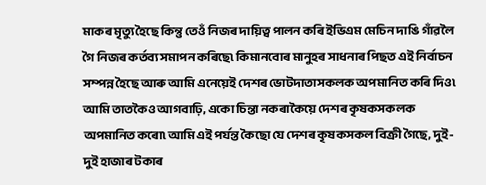মাকৰ মৃত্যু হৈছে কিন্তু তেওঁ নিজৰ দায়িত্ব পালন কৰি ইভিএম মেচিন দাঙি গাঁৱলৈ গৈ নিজৰ কৰ্তব্য সমাপন কৰিছে৷ কিমানবোৰ মানুহৰ সাধনাৰ পিছত এই নিৰ্বাচন সম্পন্ন হৈছে আৰু আমি এনেয়েই দেশৰ ভোটদাতাসকলক অপমানিত কৰি দিও৷
আমি তাতকৈও আগবাঢ়ি, একো চিন্তা নকৰাকৈয়ে দেশৰ কৃষকসকলক অপমানিত কৰো৷ আমি এই পৰ্যন্ত কৈছো যে দেশৰ কৃষকসকল বিক্ৰী গৈছে, দুই-দুই হাজাৰ টকাৰ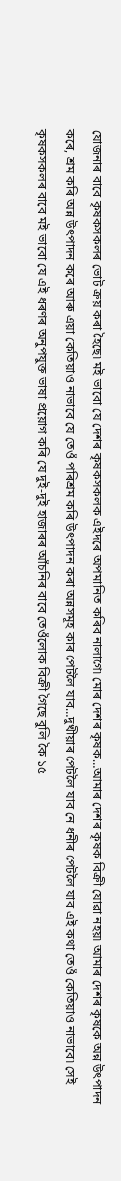যোজনাৰ বাবে কৃষকসকলৰ ভোট ক্ৰয় কৰা হৈছে৷ মই ভাবো যে দেশৰ কৃষকসকলক এইদৰে অপমানিত কৰিব নালাগে৷ মোৰ দেশৰ কৃষক…আমাৰ দেশৰ কৃষক বিক্ৰী যোৱা নহয়৷ আমাৰ দেশৰ কৃষকে অন্ন উৎপাদন কৰে, শ্ৰম কৰি অন্ন উৎপাদন কৰে আৰু এয়া কেতিয়াও নাভাবে যে তেওঁ পৰিশ্ৰম কৰি উৎপাদন কৰা অন্নসমূহ কাৰ পেটলৈ যাব…দুখীয়াৰ পেটলৈ যাব নে ধনীৰ পেটলৈ যাব এই কথা তেওঁ কেতিয়াও নাভাবে৷ সেই কৃষকসকলৰ বাবে মই ভাবো যে এই ধৰণৰ অনুপযুক্ত ভাষা প্ৰয়োগ কৰি যে দুই-দুই হাজাৰৰ আঁচনিৰ বাবে তেওঁলোক বিক্ৰী গৈছে বুলি কৈ ১৫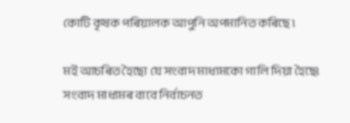কোটি কৃষক পৰিয়ালক আপুনি অপমানিত কৰিছে ৷

মই আচৰিত হৈছো যে সংবাদ মাধ্যমকো গালি দিয়া হৈছে৷ সংবাদ মাধ্যমৰ বাবে নিৰ্বাচনত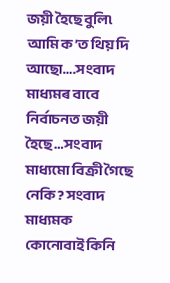জয়ী হৈছে বুলি৷ আমি ক’ত থিয় দি আছো….সংবাদ মাধ্যমৰ বাবে নিৰ্বাচনত জয়ী হৈছে…সংবাদ মাধ্যমো বিক্ৰী গৈছে নেকি? সংবাদ মাধ্যমক কোনোবাই কিনি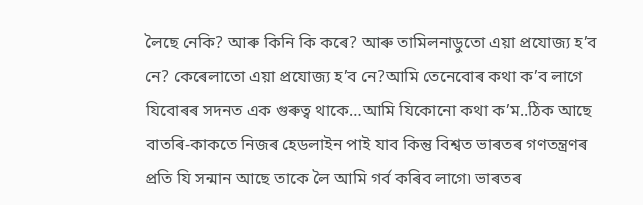লৈছে নেকি? আৰু কিনি কি কৰে? আৰু তামিলনাডুতো এয়া প্ৰযোজ্য হ’ব নে? কেৰেলাতো এয়া প্ৰযোজ্য হ’ব নে?আমি তেনেবোৰ কথা ক’ব লাগে যিবোৰৰ সদনত এক গুৰুত্ব থাকে…আমি যিকোনো কথা ক’ম..ঠিক আছে বাতৰি-কাকতে নিজৰ হেডলাইন পাই যাব কিন্তু বিশ্বত ভাৰতৰ গণতন্ত্ৰণৰ প্ৰতি যি সন্মান আছে তাকে লৈ আমি গৰ্ব কৰিব লাগে৷ ভাৰতৰ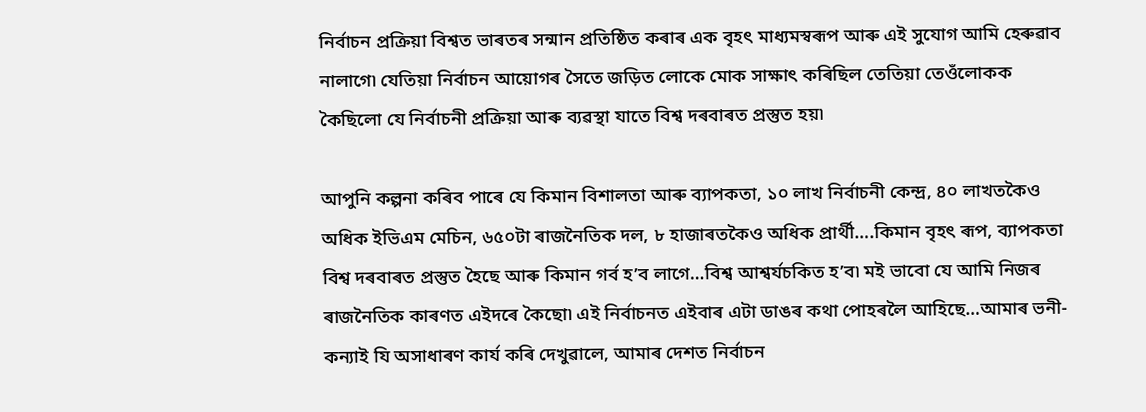নিৰ্বাচন প্ৰক্ৰিয়া বিশ্বত ভাৰতৰ সন্মান প্ৰতিষ্ঠিত কৰাৰ এক বৃহৎ মাধ্যমস্বৰূপ আৰু এই সুযোগ আমি হেৰুৱাব নালাগে৷ যেতিয়া নিৰ্বাচন আয়োগৰ সৈতে জড়িত লোকে মোক সাক্ষাৎ কৰিছিল তেতিয়া তেওঁলোকক কৈছিলো যে নিৰ্বাচনী প্ৰক্ৰিয়া আৰু ব্যৱস্থা যাতে বিশ্ব দৰবাৰত প্ৰস্তুত হয়৷

আপুনি কল্পনা কৰিব পাৰে যে কিমান বিশালতা আৰু ব্যাপকতা, ১০ লাখ নিৰ্বাচনী কেন্দ্ৰ, ৪০ লাখতকৈও অধিক ইভিএম মেচিন, ৬৫০টা ৰাজনৈতিক দল, ৮ হাজাৰতকৈও অধিক প্ৰাৰ্থী….কিমান বৃহৎ ৰূপ, ব্যাপকতা বিশ্ব দৰবাৰত প্ৰস্তুত হৈছে আৰু কিমান গৰ্ব হ’ব লাগে…বিশ্ব আশ্বৰ্যচকিত হ’ব৷ মই ভাবো যে আমি নিজৰ ৰাজনৈতিক কাৰণত এইদৰে কৈছো৷ এই নিৰ্বাচনত এইবাৰ এটা ডাঙৰ কথা পোহৰলৈ আহিছে…আমাৰ ভনী-কন্যাই যি অসাধাৰণ কাৰ্য কৰি দেখুৱালে, আমাৰ দেশত নিৰ্বাচন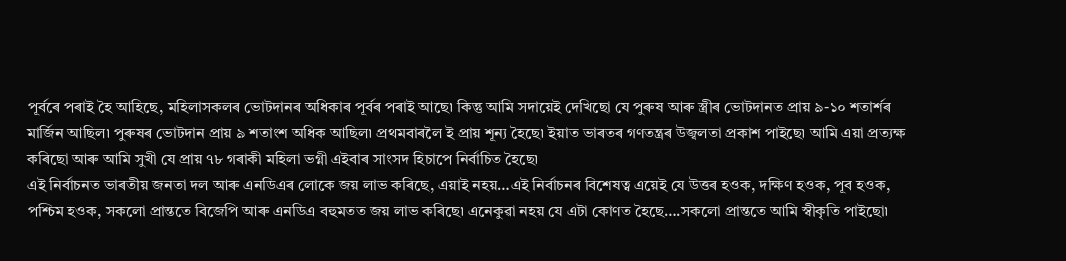পূৰ্বৰে পৰাই হৈ আহিছে, মহিলাসকলৰ ভোটদানৰ অধিকাৰ পূৰ্বৰ পৰাই আছে৷ কিন্তু আমি সদায়েই দেখিছো যে পুৰুষ আৰু স্ত্ৰীৰ ভোটদানত প্ৰায় ৯-১০ শতাৰ্শৰ মাৰ্জিন আছিল৷ পুৰুষৰ ভোটদান প্ৰায় ৯ শতাংশ অধিক আছিল৷ প্ৰথমবাৰলৈ ই প্ৰায় শূন্য হৈছে৷ ইয়াত ভাৰতৰ গণতন্ত্ৰৰ উজ্বলতা প্ৰকাশ পাইছে৷ আমি এয়া প্ৰত্যক্ষ কৰিছো আৰু আমি সুখী যে প্ৰায় ৭৮ গৰাকী মহিলা ভগ্নী এইবাৰ সাংসদ হিচাপে নিৰ্বাচিত হৈছে৷
এই নিৰ্বাচনত ভাৰতীয় জনতা দল আৰু এনডিএৰ লোকে জয় লাভ কৰিছে, এয়াই নহয়…এই নিৰ্বাচনৰ বিশেষত্ব এয়েই যে উত্তৰ হওক, দক্ষিণ হওক, পূব হওক, পশ্চিম হওক, সকলো প্ৰান্ততে বিজেপি আৰু এনডিএ বহুমতত জয় লাভ কৰিছে৷ এনেকুৱা নহয় যে এটা কোণত হৈছে….সকলো প্ৰান্ততে আমি স্বীকৃতি পাইছো৷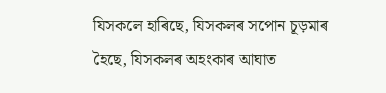যিসকলে হাৰিছে, যিসকলৰ সপোন চূড়মাৰ হৈছে, যিসকলৰ অহংকাৰ আঘাত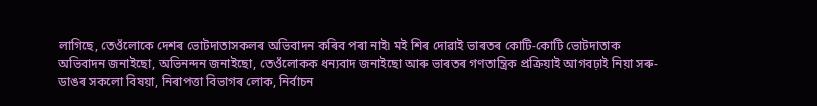লাগিছে, তেওঁলোকে দেশৰ ভোটদাতাসকলৰ অভিবাদন কৰিব পৰা নাই৷ মই শিৰ দোৱাই ভাৰতৰ কোটি-কোটি ভোটদাতাক অভিবাদন জনাইছো, অভিনন্দন জনাইছো, তেওঁলোকক ধন্যবাদ জনাইছো আৰু ভাৰতৰ গণতান্ত্ৰিক প্ৰক্ৰিয়াই আগবঢ়াই নিয়া সৰু-ডাঙৰ সকলো বিষয়া, নিৰাপত্তা বিভাগৰ লোক, নিৰ্বাচন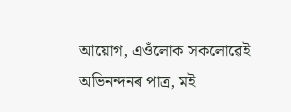আয়োগ, এওঁলোক সকলোৱেই অভিনন্দনৰ পাত্ৰ, মই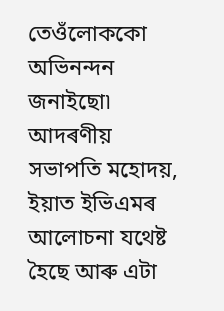তেওঁলোককো অভিনন্দন জনাইছো৷
আদৰণীয় সভাপতি মহোদয়, ইয়াত ইভিএমৰ আলোচনা যথেষ্ট হৈছে আৰু এটা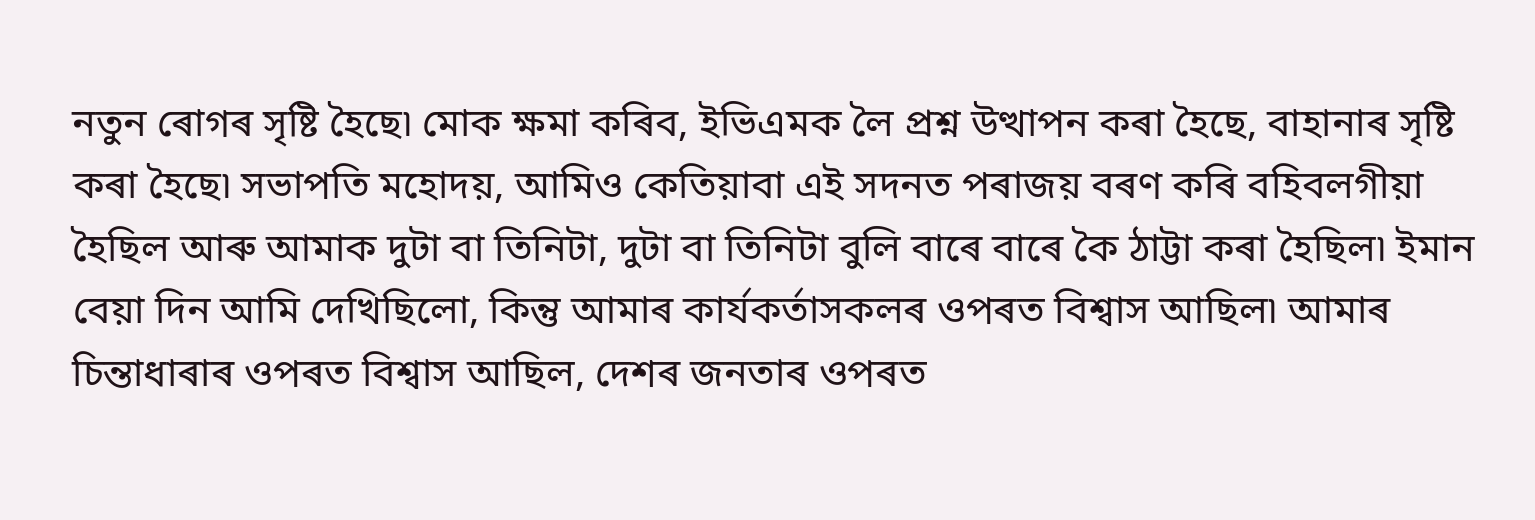নতুন ৰোগৰ সৃষ্টি হৈছে৷ মোক ক্ষমা কৰিব, ইভিএমক লৈ প্ৰশ্ন উত্থাপন কৰা হৈছে, বাহানাৰ সৃষ্টি কৰা হৈছে৷ সভাপতি মহোদয়, আমিও কেতিয়াবা এই সদনত পৰাজয় বৰণ কৰি বহিবলগীয়া হৈছিল আৰু আমাক দুটা বা তিনিটা, দুটা বা তিনিটা বুলি বাৰে বাৰে কৈ ঠাট্টা কৰা হৈছিল৷ ইমান বেয়া দিন আমি দেখিছিলো, কিন্তু আমাৰ কাৰ্যকৰ্তাসকলৰ ওপৰত বিশ্বাস আছিল৷ আমাৰ চিন্তাধাৰাৰ ওপৰত বিশ্বাস আছিল, দেশৰ জনতাৰ ওপৰত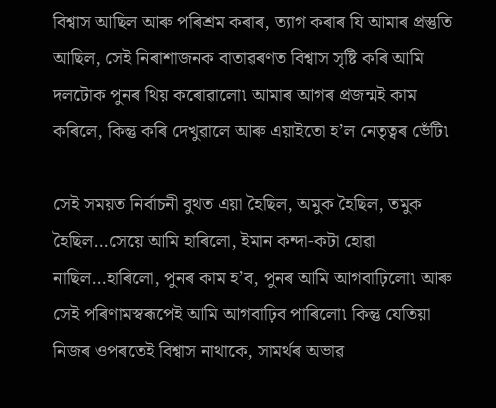বিশ্বাস আছিল আৰু পৰিশ্ৰম কৰাৰ, ত্যাগ কৰাৰ যি আমাৰ প্ৰস্তুতি আছিল, সেই নিৰাশাজনক বাতাৱৰণত বিশ্বাস সৃষ্টি কৰি আমি দলটোক পুনৰ থিয় কৰোৱালো৷ আমাৰ আগৰ প্ৰজন্মই কাম কৰিলে, কিন্তু কৰি দেখুৱালে আৰু এয়াইতো হ’ল নেতৃত্বৰ ভেঁটি৷

সেই সময়ত নিৰ্বাচনী বুথত এয়া হৈছিল, অমুক হৈছিল, তমুক হৈছিল…সেয়ে আমি হাৰিলো, ইমান কন্দা-কটা হোৱা নাছিল…হাৰিলো, পুনৰ কাম হ’ব, পুনৰ আমি আগবাঢ়িলো৷ আৰু সেই পৰিণামস্বৰূপেই আমি আগবাঢ়িব পাৰিলো৷ কিন্তু যেতিয়া নিজৰ ওপৰতেই বিশ্বাস নাথাকে, সামৰ্থৰ অভাৱ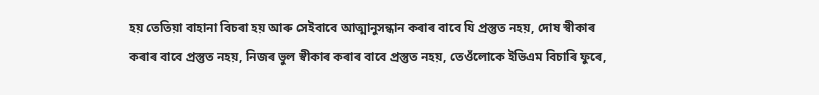হয় তেতিয়া বাহানা বিচৰা হয় আৰু সেইবাবে আত্মানুসন্ধান কৰাৰ বাবে যি প্ৰস্তুত নহয়, দোষ স্বীকাৰ কৰাৰ বাবে প্ৰস্তুত নহয়, নিজৰ ভুল স্বীকাৰ কৰাৰ বাবে প্ৰস্তুত নহয়, তেওঁলোকে ইভিএম বিচাৰি ফুৰে,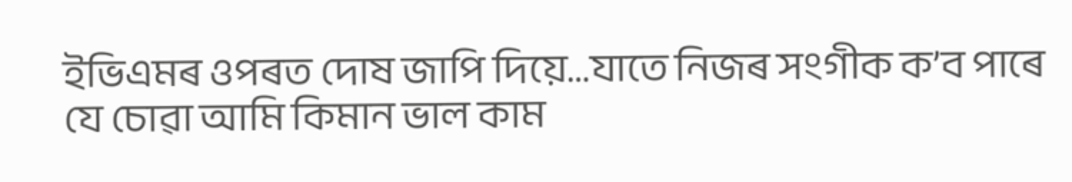ইভিএমৰ ওপৰত দোষ জাপি দিয়ে…যাতে নিজৰ সংগীক ক’ব পাৰে যে চোৱা আমি কিমান ভাল কাম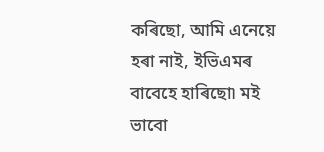কৰিছো, আমি এনেয়ে হৰা নাই, ইভিএমৰ বাবেহে হাৰিছো৷ মই ভাবো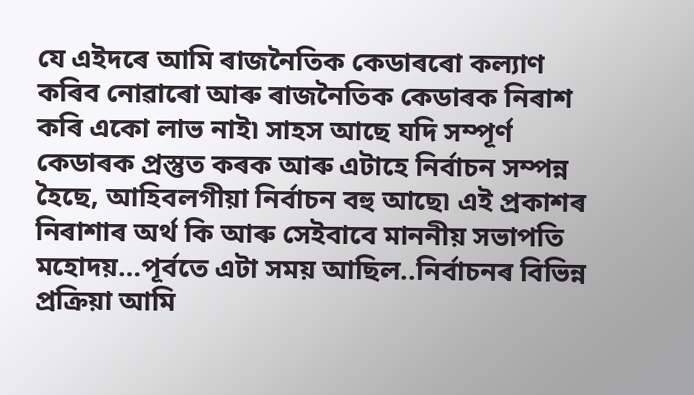যে এইদৰে আমি ৰাজনৈতিক কেডাৰৰো কল্যাণ কৰিব নোৱাৰো আৰু ৰাজনৈতিক কেডাৰক নিৰাশ কৰি একো লাভ নাই৷ সাহস আছে যদি সম্পূৰ্ণ কেডাৰক প্ৰস্তুত কৰক আৰু এটাহে নিৰ্বাচন সম্পন্ন হৈছে, আহিবলগীয়া নিৰ্বাচন বহু আছে৷ এই প্ৰকাশৰ নিৰাশাৰ অৰ্থ কি আৰু সেইবাবে মাননীয় সভাপতি মহোদয়…পূৰ্বতে এটা সময় আছিল..নিৰ্বাচনৰ বিভিন্ন প্ৰক্ৰিয়া আমি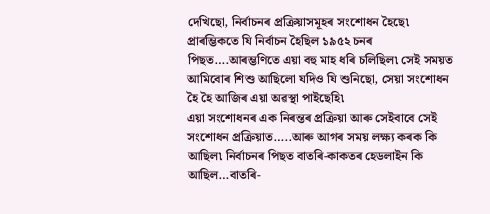দেখিছো, নিৰ্বাচনৰ প্ৰক্ৰিয়াসমূহৰ সংশোধন হৈছে৷ প্ৰাৰম্ভিকতে যি নিৰ্বাচন হৈছিল ১৯৫২ চনৰ পিছত….আৰম্ভণিতে এয়া বহু মাহ ধৰি চলিছিল৷ সেই সময়ত আমিবোৰ শিশু আছিলো যদিও যি শুনিছো, সেয়া সংশোধন হৈ হৈ আজিৰ এয়া অৱস্থা পাইছেহি৷
এয়া সংশোধনৰ এক নিৰন্তৰ প্ৰক্ৰিয়া আৰু সেইবাবে সেই সংশোধন প্ৰক্ৰিয়াত…..আৰু আগৰ সময় লক্ষ্য কৰক কি আছিল৷ নিৰ্বাচনৰ পিছত বাতৰি-কাকতৰ হেডলাইন কি আছিল…বাতৰি-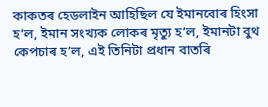কাকতৰ হেডলাইন আহিছিল যে ইমানবোৰ হিংসা হ’ল, ইমান সংখ্যক লোকৰ মৃত্যু হ’ল, ইমানটা বুথ কেপচাৰ হ’ল, এই তিনিটা প্ৰধান বাতৰি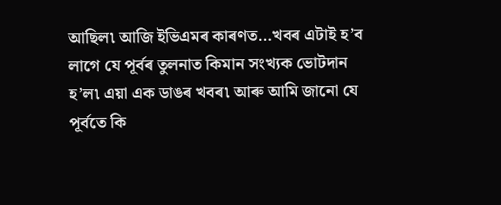আছিল৷ আজি ইভিএমৰ কাৰণত…খবৰ এটাই হ’ব লাগে যে পূৰ্বৰ তুলনাত কিমান সংখ্যক ভোটদান হ’ল৷ এয়া এক ডাঙৰ খবৰ৷ আৰু আমি জানো যে পূৰ্বতে কি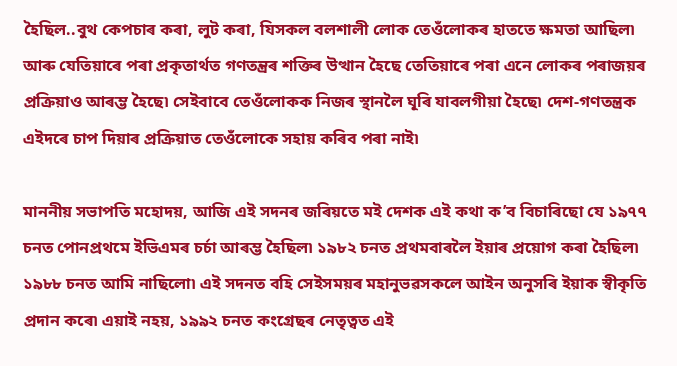হৈছিল..বুথ কেপচাৰ কৰা, লুট কৰা, যিসকল বলশালী লোক তেওঁলোকৰ হাততে ক্ষমতা আছিল৷ আৰু যেতিয়াৰে পৰা প্ৰকৃতাৰ্থত গণতন্ত্ৰৰ শক্তিৰ উত্থান হৈছে তেতিয়াৰে পৰা এনে লোকৰ পৰাজয়ৰ প্ৰক্ৰিয়াও আৰম্ভ হৈছে৷ সেইবাবে তেওঁলোকক নিজৰ স্থানলৈ ঘূৰি যাবলগীয়া হৈছে৷ দেশ-গণতন্ত্ৰক এইদৰে চাপ দিয়াৰ প্ৰক্ৰিয়াত তেওঁলোকে সহায় কৰিব পৰা নাই৷

মাননীয় সভাপতি মহোদয়, আজি এই সদনৰ জৰিয়তে মই দেশক এই কথা ক’ব বিচাৰিছো যে ১৯৭৭ চনত পোনপ্ৰথমে ইভিএমৰ চৰ্চা আৰম্ভ হৈছিল৷ ১৯৮২ চনত প্ৰথমবাৰলৈ ইয়াৰ প্ৰয়োগ কৰা হৈছিল৷ ১৯৮৮ চনত আমি নাছিলো৷ এই সদনত বহি সেইসময়ৰ মহানুভৱসকলে আইন অনুসৰি ইয়াক স্বীকৃতি প্ৰদান কৰে৷ এয়াই নহয়, ১৯৯২ চনত কংগ্ৰেছৰ নেতৃত্বত এই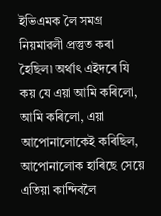ইভিএমক লৈ সমগ্ৰ নিয়মাৱলী প্ৰস্তুত কৰা হৈছিল৷ অৰ্থাৎ এইদৰে যি কয় যে এয়া আমি কৰিলো, আমি কৰিলো, এয়া আপোনালোকেই কৰিছিল, আপোনালোক হাৰিছে সেয়ে এতিয়া কান্দিবলৈ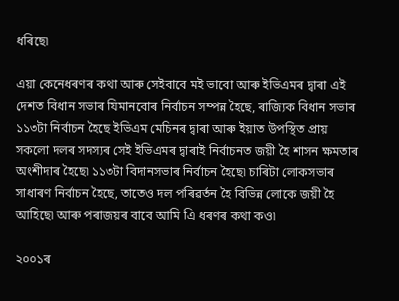ধৰিছে৷

এয়া কেনেধৰণৰ কথা আৰু সেইবাবে মই ভাবো আৰু ইভিএমৰ দ্বাৰা এই দেশত বিধান সভাৰ যিমানবোৰ নিৰ্বাচন সম্পন্ন হৈছে, ৰাজ্যিক বিধান সভাৰ ১১৩টা নিৰ্বাচন হৈছে ইভিএম মেচিনৰ দ্বাৰা আৰু ইয়াত উপস্থিত প্ৰায় সকলো দলৰ সদস্যৰ সেই ইভিএমৰ দ্বাৰাই নিৰ্বাচনত জয়ী হৈ শাসন ক্ষমতাৰ অংশীদাৰ হৈছে৷ ১১৩টা বিদানসভাৰ নিৰ্বাচন হৈছে৷ চাৰিটা লোকসভাৰ সাধাৰণ নিৰ্বাচন হৈছে, তাতেও দল পৰিৱৰ্তন হৈ বিভিন্ন লোকে জয়ী হৈ আহিছে৷ আৰু পৰাজয়ৰ বাবে আমি এি ধৰণৰ কথা কও৷

২০০১ৰ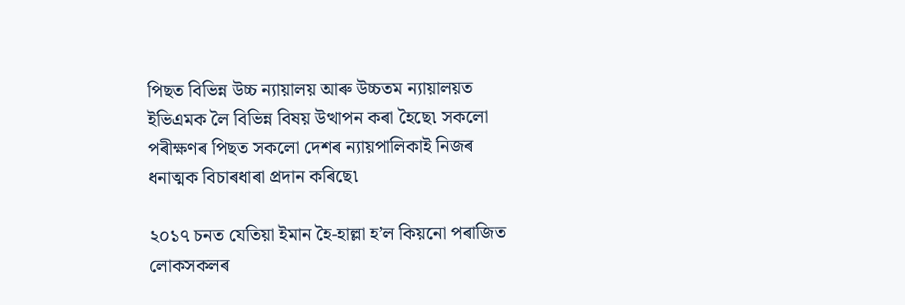পিছত বিভিন্ন উচ্চ ন্যায়ালয় আৰু উচ্চতম ন্যায়ালয়ত ইভিএমক লৈ বিভিন্ন বিষয় উত্থাপন কৰা হৈছে৷ সকলো পৰীক্ষণৰ পিছত সকলো দেশৰ ন্যায়পালিকাই নিজৰ ধনাত্মক বিচাৰধাৰা প্ৰদান কৰিছে৷

২০১৭ চনত যেতিয়া ইমান হৈ-হাল্লা হ’ল কিয়নো পৰাজিত লোকসকলৰ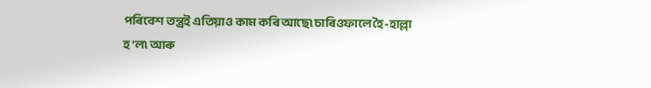পৰিবেশ তন্ত্ৰই এতিয়াও কাম কৰি আছে৷ চাৰিওফালে হৈ-হাল্লা হ’ল৷ আৰু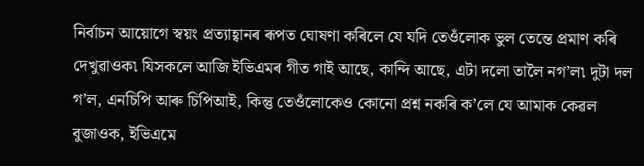নিৰ্বাচন আয়োগে স্বয়ং প্ৰত্যাহ্বানৰ ৰূপত ঘোষণা কৰিলে যে যদি তেওঁলোক ভুল তেন্তে প্ৰমাণ কৰি দেখুৱাওক৷ যিসকলে আজি ইভিএমৰ গীত গাই আছে, কান্দি আছে, এটা দলো তালৈ নগ’ল৷ দুটা দল গ’ল, এনচিপি আৰু চিপিআই, কিন্তু তেওঁলোকেও কোনো প্ৰশ্ন নকৰি ক’লে যে আমাক কেৱল বুজাওক, ইভিএমে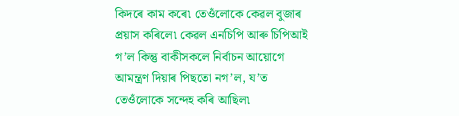কিদৰে কাম কৰে৷ তেওঁলোকে কেৱল বুজাৰ প্ৰয়াস কৰিলে৷ কেৱল এনচিপি আৰু চিপিআই গ’ল কিন্তু বাকীসকলে নিৰ্বাচন আয়োগে আমন্ত্ৰণ দিয়াৰ পিছতো নগ’ল, য’ত তেওঁলোকে সন্দেহ কৰি আছিল৷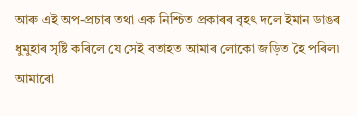আৰু এই অপ-প্ৰচাৰ তথা এক নিশ্চিত প্ৰকাৰৰ বৃহৎ দলে ইমান ডাঙৰ ধুমুহাৰ সৃষ্টি কৰিলে যে সেই বতাহত আমাৰ লোকো জড়িত হৈ পৰিল৷ আমাৰো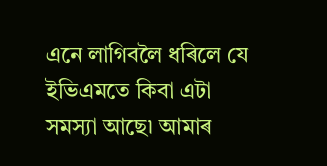এনে লাগিবলৈ ধৰিলে যে ইভিএমতে কিবা এটা সমস্যা আছে৷ আমাৰ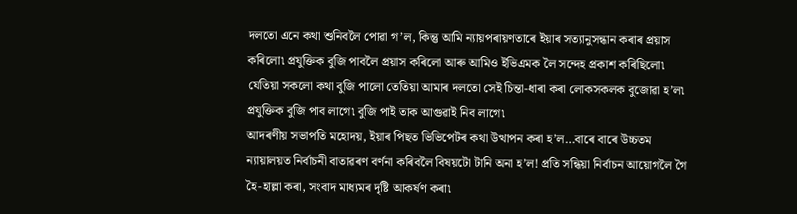দলতো এনে কথা শুনিবলৈ পোৱা গ’ল, কিন্তু আমি ন্যায়পৰায়ণতাৰে ইয়াৰ সত্যানুসন্ধান কৰাৰ প্ৰয়াস কৰিলো৷ প্ৰযুক্তিক বুজি পাবলৈ প্ৰয়াস কৰিলো আৰু আমিও ইভিএমক লৈ সন্দেহ প্ৰকাশ কৰিছিলো৷ যেতিয়া সকলো কথা বুজি পালো তেতিয়া আমাৰ দলতো সেই চিন্তা-ধাৰা কৰা লোকসকলক বুজোৱা হ’ল৷ প্ৰযুক্তিক বুজি পাব লাগে৷ বুজি পাই তাক আগুৱাই নিব লাগে৷
আদৰণীয় সভাপতি মহোদয়, ইয়াৰ পিছত ভিভিপেটৰ কথা উত্থাপন কৰা হ’ল…বাৰে বাৰে উচ্চতম ন্যায়ালয়ত নিৰ্বাচনী বাতাৱৰণ বৰ্ণনা কৰিবলৈ বিষয়টো টানি অনা হ’ল! প্ৰতি সন্ধিয়া নিৰ্বাচন আয়োগলৈ গৈ হৈ-হাল্লা কৰা, সংবাদ মাধ্যমৰ দৃষ্টি আকৰ্ষণ কৰা৷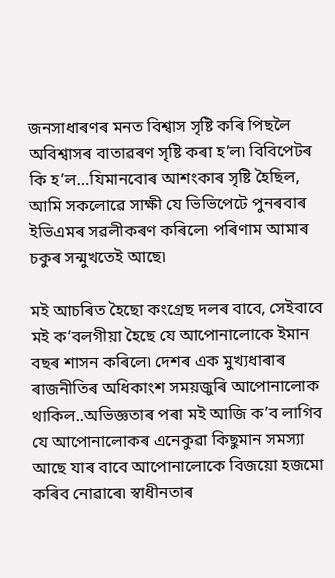জনসাধাৰণৰ মনত বিশ্বাস সৃষ্টি কৰি পিছলৈ অবিশ্বাসৰ বাতাৱৰণ সৃষ্টি কৰা হ’ল৷ বিবিপেটৰ কি হ’ল…যিমানবোৰ আশংকাৰ সৃষ্টি হৈছিল, আমি সকলোৱে সাক্ষী যে ভিভিপেটে পুনৰবাৰ ইভিএমৰ সৱলীকৰণ কৰিলে৷ পৰিণাম আমাৰ চকুৰ সন্মুখতেই আছে৷

মই আচৰিত হৈছো কংগ্ৰেছ দলৰ বাবে, সেইবাবে মই ক’বলগীয়া হৈছে যে আপোনালোকে ইমান বছৰ শাসন কৰিলে৷ দেশৰ এক মুখ্যধাৰাৰ ৰাজনীতিৰ অধিকাংশ সময়জুৰি আপোনালোক থাকিল..অভিজ্ঞতাৰ পৰা মই আজি ক’ব লাগিব যে আপোনালোকৰ এনেকুৱা কিছুমান সমস্যা আছে যাৰ বাবে আপোনালোকে বিজয়ো হজমো কৰিব নোৱাৰে৷ স্বাধীনতাৰ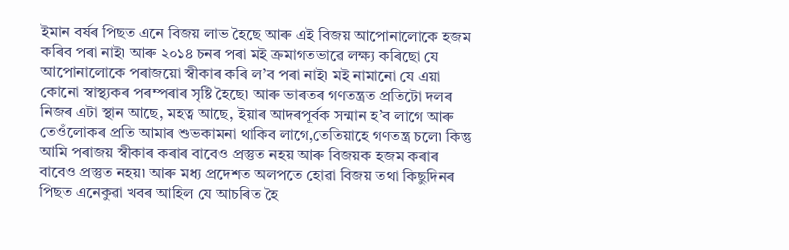ইমান বৰ্ষৰ পিছত এনে বিজয় লাভ হৈছে আৰু এই বিজয় আপোনালোকে হজম কৰিব পৰা নাই৷ আৰু ২০১৪ চনৰ পৰা মই ক্ৰমাগতভাৱে লক্ষ্য কৰিছো যে আপোনালোকে পৰাজয়ো স্বীকাৰ কৰি ল’ব পৰা নাই৷ মই নামানো যে এয়া কোনো স্বাস্থ্যকৰ পৰম্পৰাৰ সৃষ্টি হৈছে৷ আৰু ভাৰতৰ গণতন্ত্ৰত প্ৰতিটো দলৰ নিজৰ এটা স্থান আছে, মহত্ব আছে, ইয়াৰ আদৰপূৰ্বক সন্মান হ’ব লাগে আৰু তেওঁলোকৰ প্ৰতি আমাৰ শুভকামনা থাকিব লাগে,তেতিয়াহে গণতন্ত্ৰ চলে৷ কিন্তু আমি পৰাজয় স্বীকাৰ কৰাৰ বাবেও প্ৰস্তুত নহয় আৰু বিজয়ক হজম কৰাৰ বাবেও প্ৰস্তুত নহয়৷ আৰু মধ্য প্ৰদেশত অলপতে হোৱা বিজয় তথা কিছুদিনৰ পিছত এনেকুৱা খবৰ আহিল যে আচৰিত হৈ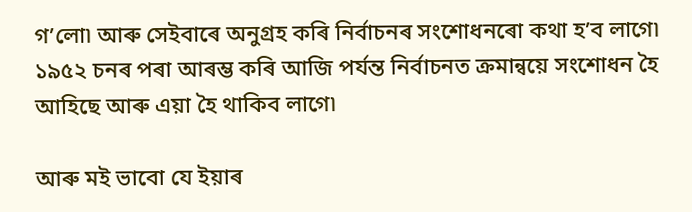গ’লো৷ আৰু সেইবাৰে অনুগ্ৰহ কৰি নিৰ্বাচনৰ সংশোধনৰো কথা হ’ব লাগে৷ ১৯৫২ চনৰ পৰা আৰম্ভ কৰি আজি পৰ্যন্ত নিৰ্বাচনত ক্ৰমান্বয়ে সংশোধন হৈ আহিছে আৰু এয়া হৈ থাকিব লাগে৷

আৰু মই ভাবো যে ইয়াৰ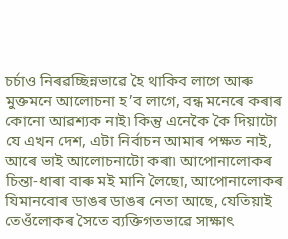চৰ্চাও নিৰৱচ্ছিন্নভাৱে হৈ থাকিব লাগে আৰু মুক্তমনে আলোচনা হ’ব লাগে, বন্ধ মনেৰে কৰাৰ কোনো আৱশ্যক নাই৷ কিন্তু এনেকৈ কৈ দিয়াটো যে এখন দেশ, এটা নিৰ্বাচন আমাৰ পক্ষত নাই, আৰে ভাই আলোচনাটো কৰা৷ আপোনালোকৰ চিন্তা-ধাৰা বাৰু মই মানি লৈছো, আপোনালোকৰ যিমানবোৰ ডাঙৰ ডাঙৰ নেতা আছে, যেতিয়াই তেওঁলোকৰ সৈতে ব্যক্তিগতভাৱে সাক্ষাৎ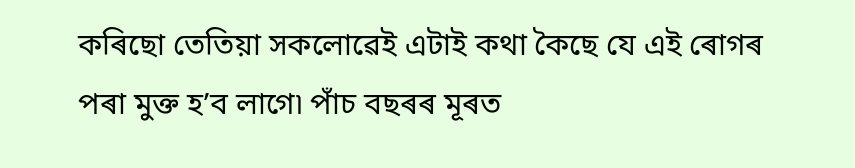কৰিছো তেতিয়া সকলোৱেই এটাই কথা কৈছে যে এই ৰোগৰ পৰা মুক্ত হ’ব লাগে৷ পাঁচ বছৰৰ মূৰত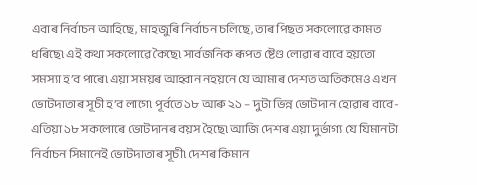এবাৰ নিৰ্বাচন আহিছে, মাহজুৰি নিৰ্বাচন চলিছে, তাৰ পিছত সকলোৱে কামত ধৰিছে৷ এই কথা সকলোৱে কৈছে৷ সাৰ্বজনিক ৰূপত ষ্টেণ্ড লোৱাৰ বাবে হয়তো সমস্যা হ’ব পাৰে৷ এয়া সময়ৰ আহ্বান নহয়নে যে আমাৰ দেশত অতিকমেও এখন ভোটদাতাৰ সূচী হ’ব লাগে৷ পূৰ্বতে ১৮ আৰু ২১ – দুটা ভিন্ন ভোটদান হোৱাৰ বাবে- এতিয়া ১৮ সকলোৰে ভোটদানৰ বয়স হৈছে৷ আজি দেশৰ এয়া দুৰ্ভাগ্য যে যিমানটা নিৰ্বাচন সিমানেই ভোটদাতাৰ সূচী৷ দেশৰ কিমান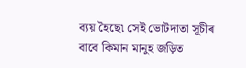ব্যয় হৈছে৷ সেই ভোটদাতা সূচীৰ বাবে কিমান মানুহ জড়িত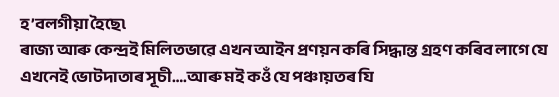হ’বলগীয়া হৈছে৷
ৰাজ্য আৰু কেন্দ্ৰই মিলিতভাৱে এখন আইন প্ৰণয়ন কৰি সিদ্ধান্ত গ্ৰহণ কৰিব লাগে যে এখনেই ভোটদাতাৰ সূচী….আৰু মই কওঁ যে পঞ্চায়তৰ যি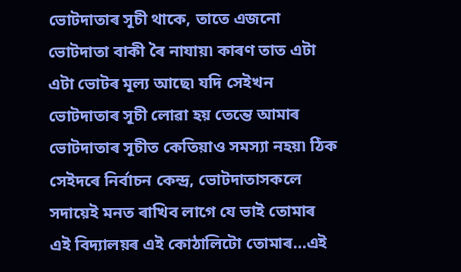ভোটদাতাৰ সূচী থাকে, তাতে এজনো ভোটদাতা বাকী ৰৈ নাযায়৷ কাৰণ তাত এটা এটা ভোটৰ মূল্য আছে৷ যদি সেইখন ভোটদাতাৰ সূচী লোৱা হয় তেন্তে আমাৰ ভোটদাতাৰ সূচীত কেতিয়াও সমস্যা নহয়৷ ঠিক সেইদৰে নিৰ্বাচন কেন্দ্ৰ, ভোটদাতাসকলে সদায়েই মনত ৰাখিব লাগে যে ভাই তোমাৰ এই বিদ্যালয়ৰ এই কোঠালিটো তোমাৰ…এই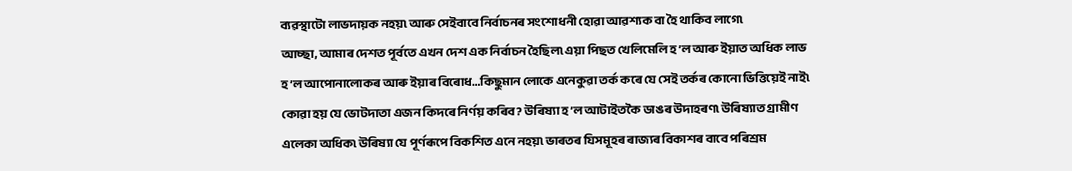ব্যৱস্থাটো লাভদায়ক নহয়৷ আৰু সেইবাবে নিৰ্বাচনৰ সংশোধনী হোৱা আৱশ্যক বা হৈ থাকিব লাগে৷
আচ্ছা, আমাৰ দেশত পূৰ্বতে এখন দেশ এক নিৰ্বাচন হৈছিল৷ এয়া পিছত খেলিমেলি হ’ল আৰু ইয়াত অধিক লাভ হ’ল আপোনালোকৰ আৰু ইয়াৰ বিৰোধ…কিছুমান লোকে এনেকুৱা তৰ্ক কৰে যে সেই তৰ্কৰ কোনো ভিত্তিয়েই নাই৷ কোৱা হয় যে ভোটদাতা এজন কিদৰে নিৰ্ণয় কৰিব? উৰিষ্যা হ’ল আটাইতকৈ ডাঙৰ উদাহৰণ৷ উৰিষ্যাত গ্ৰামীণ এলেকা অধিক৷ উৰিষ্যা যে পূৰ্ণৰূপে বিকশিত এনে নহয়৷ ভাৰতৰ যিসমূহৰ ৰাজ্যৰ বিকাশৰ বাবে পৰিশ্ৰম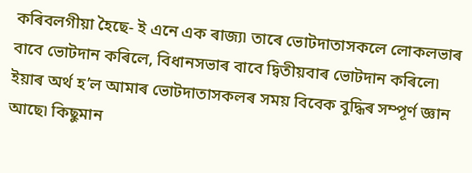কৰিবলগীয়া হৈছে- ই এনে এক ৰাজ্য৷ তাৰে ভোটদাতাসকলে লোকলভাৰ বাবে ভোটদান কৰিলে, বিধানসভাৰ বাবে দ্বিতীয়বাৰ ভোটদান কৰিলে৷ ইয়াৰ অৰ্থ হ’ল আমাৰ ভোটদাতাসকলৰ সময় বিবেক বুদ্ধিৰ সম্পূৰ্ণ জ্ঞান আছে৷ কিছুমান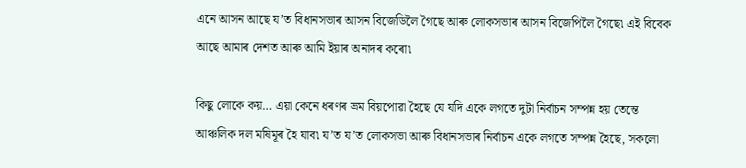এনে আসন আছে য’ত বিধানসভাৰ আসন বিজেডিলৈ গৈছে আৰু লোকসভাৰ আসন বিজেপিলৈ গৈছে৷ এই বিবেক আছে আমাৰ দেশত আৰু আমি ইয়াৰ অনাদৰ কৰো৷

কিছু লোকে কয়… এয়া কেনে ধৰণৰ ভ্ৰম বিয়পোৱা হৈছে যে যদি একে লগতে দুটা নিৰ্বাচন সম্পন্ন হয় তেন্তে আঞ্চলিক দল মষিমূৰ হৈ যাব৷ য’ত য’ত লোকসভা আৰু বিধানসভাৰ নিৰ্বাচন একে লগতে সম্পন্ন হৈছে, সকলো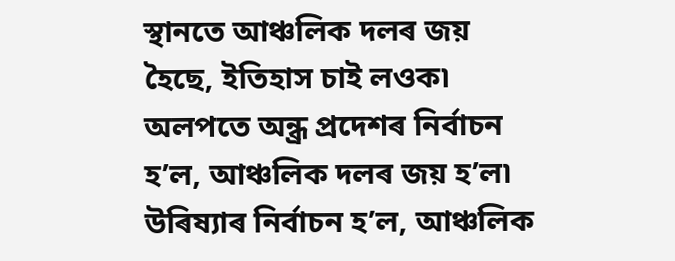স্থানতে আঞ্চলিক দলৰ জয় হৈছে, ইতিহাস চাই লওক৷ অলপতে অন্ধ্ৰ প্ৰদেশৰ নিৰ্বাচন হ’ল, আঞ্চলিক দলৰ জয় হ’ল৷ উৰিষ্যাৰ নিৰ্বাচন হ’ল, আঞ্চলিক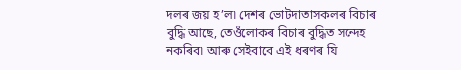দলৰ জয় হ’ল৷ দেশৰ ভোটদাতাসকলৰ বিচাৰ বুদ্ধি আছে, তেওঁলোকৰ বিচাৰ বুদ্ধিত সন্দেহ নকৰিব৷ আৰু সেইবাবে এই ধৰণৰ যি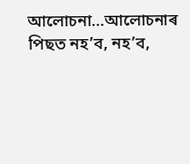আলোচনা…আলোচনাৰ পিছত নহ’ব, নহ’ব,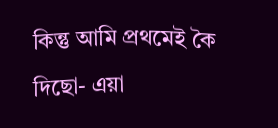কিন্তু আমি প্ৰথমেই কৈ দিছো- এয়া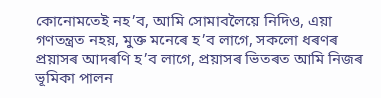কোনোমতেই নহ’ব, আমি সোমাবলৈয়ে নিদিও, এয়া গণতন্ত্ৰত নহয়, মুক্ত মনেৰে হ’ব লাগে, সকলো ধৰণৰ প্ৰয়াসৰ আদৰণি হ’ব লাগে, প্ৰয়াসৰ ভিতৰত আমি নিজৰ ভূমিকা পালন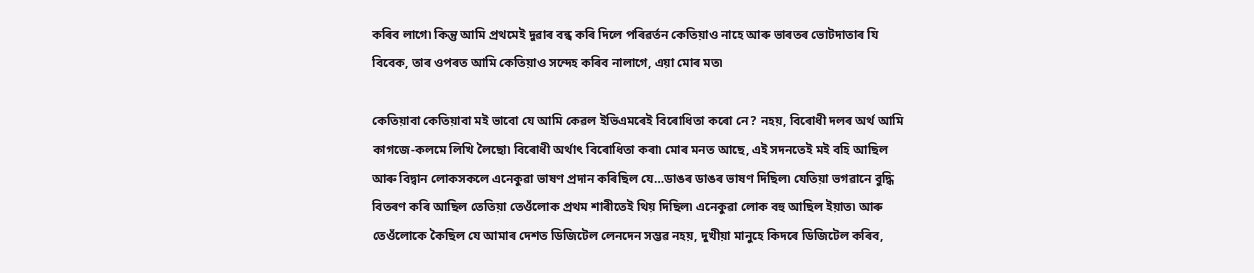কৰিব লাগে৷ কিন্তু আমি প্ৰথমেই দুৱাৰ বন্ধ কৰি দিলে পৰিৱৰ্তন কেতিয়াও নাহে আৰু ভাৰতৰ ভোটদাতাৰ যি বিবেক, তাৰ ওপৰত আমি কেতিয়াও সন্দেহ কৰিব নালাগে, এয়া মোৰ মত৷

কেতিয়াবা কেতিয়াবা মই ভাবো যে আমি কেৱল ইভিএমৰেই বিৰোধিতা কৰো নে? নহয়, বিৰোধী দলৰ অৰ্থ আমি কাগজে-কলমে লিখি লৈছো৷ বিৰোধী অৰ্থাৎ বিৰোধিতা কৰা৷ মোৰ মনত আছে, এই সদনতেই মই বহি আছিল আৰু বিদ্বান লোকসকলে এনেকুৱা ভাষণ প্ৰদান কৰিছিল যে…ডাঙৰ ডাঙৰ ভাষণ দিছিল৷ যেতিয়া ভগৱানে বুদ্ধি বিতৰণ কৰি আছিল তেতিয়া তেওঁলোক প্ৰথম শাৰীতেই থিয় দিছিল৷ এনেকুৱা লোক বহু আছিল ইয়াত৷ আৰু তেওঁলোকে কৈছিল যে আমাৰ দেশত ডিজিটেল লেনদেন সম্ভৱ নহয়, দুখীয়া মানুহে কিদৰে ডিজিটেল কৰিব,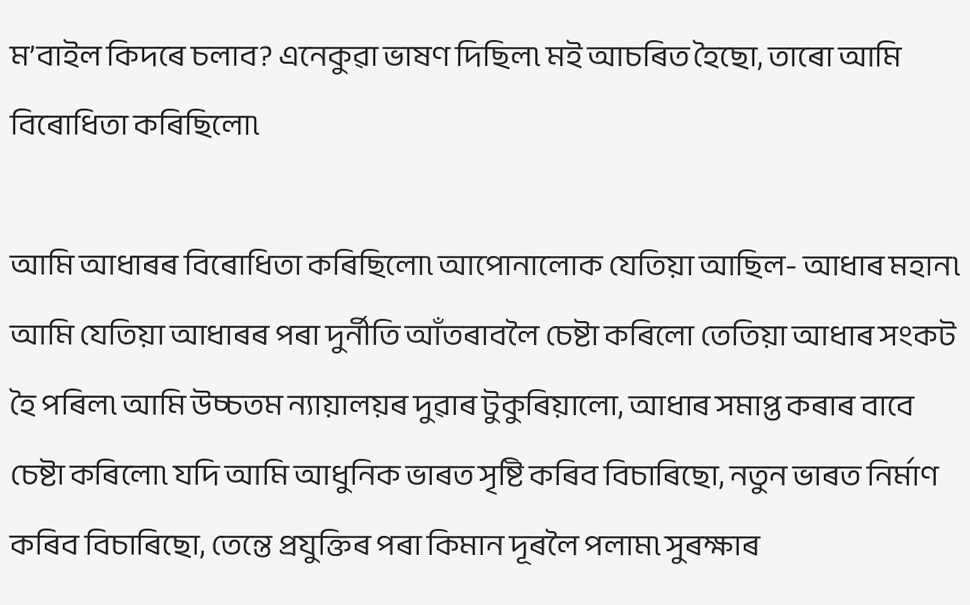ম’বাইল কিদৰে চলাব? এনেকুৱা ভাষণ দিছিল৷ মই আচৰিত হৈছো, তাৰো আমি বিৰোধিতা কৰিছিলো৷

আমি আধাৰৰ বিৰোধিতা কৰিছিলো৷ আপোনালোক যেতিয়া আছিল- আধাৰ মহান৷ আমি যেতিয়া আধাৰৰ পৰা দুৰ্নীতি আঁতৰাবলৈ চেষ্টা কৰিলো তেতিয়া আধাৰ সংকট হৈ পৰিল৷ আমি উচ্চতম ন্যায়ালয়ৰ দুৱাৰ টুকুৰিয়ালো, আধাৰ সমাপ্ত কৰাৰ বাবে চেষ্টা কৰিলো৷ যদি আমি আধুনিক ভাৰত সৃষ্টি কৰিব বিচাৰিছো, নতুন ভাৰত নিৰ্মাণ কৰিব বিচাৰিছো, তেন্তে প্ৰযুক্তিৰ পৰা কিমান দূৰলৈ পলাম৷ সুৰক্ষাৰ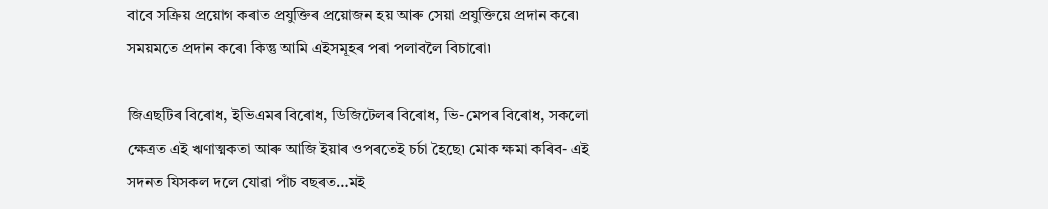বাবে সক্ৰিয় প্ৰয়োগ কৰাত প্ৰযুক্তিৰ প্ৰয়োজন হয় আৰু সেয়া প্ৰযুক্তিয়ে প্ৰদান কৰে৷ সময়মতে প্ৰদান কৰে৷ কিন্তু আমি এইসমূহৰ পৰা পলাবলৈ বিচাৰো৷

জিএছটিৰ বিৰোধ, ইভিএমৰ বিৰোধ, ডিজিটেলৰ বিৰোধ, ভি-মেপৰ বিৰোধ, সকলো ক্ষেত্ৰত এই ঋণাত্মকতা আৰু আজি ইয়াৰ ওপৰতেই চৰ্চা হৈছে৷ মোক ক্ষমা কৰিব- এই সদনত যিসকল দলে যোৱা পাঁচ বছৰত…মই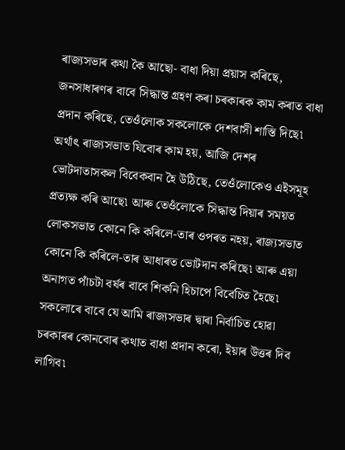ৰাজ্যসভাৰ কথা কৈ আছো- বাধা দিয়া প্ৰয়াস কৰিছে, জনসাধাৰণৰ বাবে সিদ্ধান্ত গ্ৰহণ কৰা চৰকাৰক কাম কৰাত বাধা প্ৰদান কৰিছে, তেওঁলোক সকলোকে দেশবাসী শাস্তি দিছে৷ অৰ্থাৎ ৰাজ্যসভাত যিবোৰ কাম হয়, আজি দেশৰ ভোটদাতাসকল বিবেকবান হৈ উঠিছে, তেওঁলোকেও এইসমূহ প্ৰত্যক্ষ কৰি আছে৷ আৰু তেওঁলোকে সিদ্ধান্ত দিয়াৰ সময়ত লোকসভাত কোনে কি কৰিলে-তাৰ ওপৰত নহয়, ৰাজ্যসভাত কোনে কি কৰিলে-তাৰ আধাৰত ভোটদান কৰিছে৷ আৰু এয়া অনাগত পাঁচটা বৰ্ষৰ বাবে শিকনি হিচাপে বিবেচিত হৈছে৷ সকলোৰে বাবে যে আমি ৰাজ্যসভাৰ দ্বাৰা নিৰ্বাচিত হোৱা চৰকাৰৰ কোনবোৰ কথাত বাধা প্ৰদান কৰো, ইয়াৰ উত্তৰ দিব লাগিব৷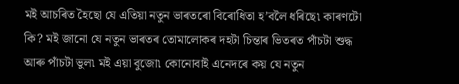মই আচৰিত হৈছো যে এতিয়া নতুন ভাৰতৰো বিৰোধিতা হ’বলৈ ধৰিছে৷ কাৰণটো কি? মই জানো যে নতুন ভাৰতৰ তোমালোকৰ দহটা চিন্তাৰ ভিতৰত পাঁচটা শুদ্ধ আৰু পাঁচটা ভুল৷ মই এয়া বুজো৷ কোনোবাই এনেদৰে কয় যে নতুন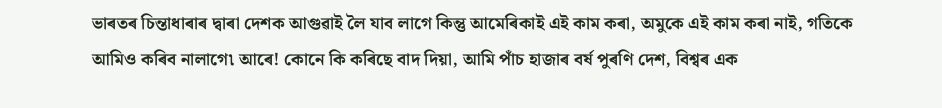ভাৰতৰ চিন্তাধাৰাৰ দ্বাৰা দেশক আগুৱাই লৈ যাব লাগে কিন্তু আমেৰিকাই এই কাম কৰা, অমুকে এই কাম কৰা নাই, গতিকে আমিও কৰিব নালাগে৷ আৰে! কোনে কি কৰিছে বাদ দিয়া, আমি পাঁচ হাজাৰ বৰ্ষ পুৰণি দেশ, বিশ্বৰ এক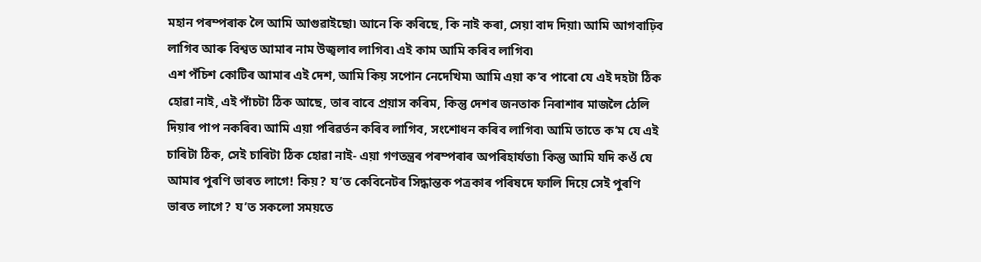মহান পৰম্পৰাক লৈ আমি আগুৱাইছো৷ আনে কি কৰিছে, কি নাই কৰা, সেয়া বাদ দিয়া৷ আমি আগবাঢ়িব লাগিব আৰু বিশ্বত আমাৰ নাম উজ্বলাব লাগিব৷ এই কাম আমি কৰিব লাগিব৷
এশ পঁচিশ কোটিৰ আমাৰ এই দেশ, আমি কিয় সপোন নেদেখিম৷ আমি এয়া ক’ব পাৰো যে এই দহটা ঠিক হোৱা নাই, এই পাঁচটা ঠিক আছে, তাৰ বাবে প্ৰয়াস কৰিম, কিন্তু দেশৰ জনতাক নিৰাশাৰ মাজলৈ ঠেলি দিয়াৰ পাপ নকৰিব৷ আমি এয়া পৰিৱৰ্তন কৰিব লাগিব, সংশোধন কৰিব লাগিব৷ আমি তাতে ক’ম যে এই চাৰিটা ঠিক, সেই চাৰিটা ঠিক হোৱা নাই- এয়া গণতন্ত্ৰৰ পৰম্পৰাৰ অপৰিহাৰ্যতা৷ কিন্তু আমি যদি কওঁ যে আমাৰ পুৰণি ভাৰত লাগে! কিয়? য’ত কেবিনেটৰ সিদ্ধান্তক পত্ৰকাৰ পৰিষদে ফালি দিয়ে সেই পুৰণি ভাৰত লাগে? য’ত সকলো সময়তে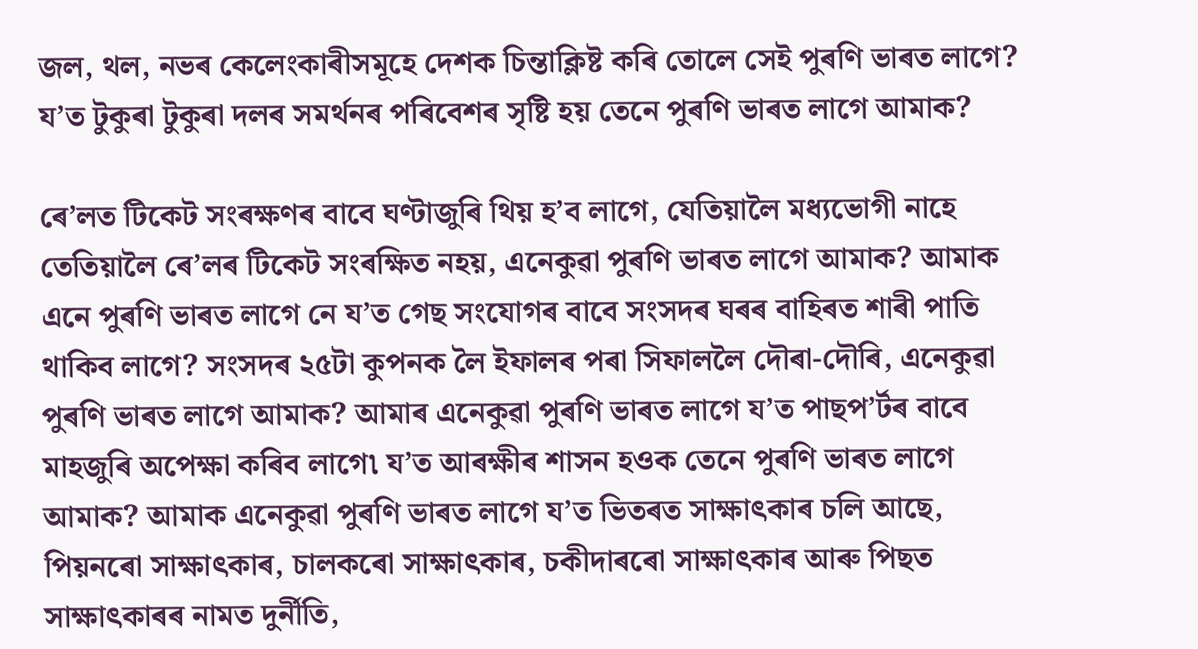জল, থল, নভৰ কেলেংকাৰীসমূহে দেশক চিন্তাক্লিষ্ট কৰি তোলে সেই পুৰণি ভাৰত লাগে? য’ত টুকুৰা টুকুৰা দলৰ সমৰ্থনৰ পৰিবেশৰ সৃষ্টি হয় তেনে পুৰণি ভাৰত লাগে আমাক?

ৰে’লত টিকেট সংৰক্ষণৰ বাবে ঘণ্টাজুৰি থিয় হ’ব লাগে, যেতিয়ালৈ মধ্যভোগী নাহে তেতিয়ালৈ ৰে’লৰ টিকেট সংৰক্ষিত নহয়, এনেকুৱা পুৰণি ভাৰত লাগে আমাক? আমাক এনে পুৰণি ভাৰত লাগে নে য’ত গেছ সংযোগৰ বাবে সংসদৰ ঘৰৰ বাহিৰত শাৰী পাতি থাকিব লাগে? সংসদৰ ২৫টা কুপনক লৈ ইফালৰ পৰা সিফাললৈ দৌৰা-দৌৰি, এনেকুৱা পুৰণি ভাৰত লাগে আমাক? আমাৰ এনেকুৱা পুৰণি ভাৰত লাগে য’ত পাছপ’ৰ্টৰ বাবে মাহজুৰি অপেক্ষা কৰিব লাগে৷ য’ত আৰক্ষীৰ শাসন হওক তেনে পুৰণি ভাৰত লাগে আমাক? আমাক এনেকুৱা পুৰণি ভাৰত লাগে য’ত ভিতৰত সাক্ষাৎকাৰ চলি আছে, পিয়নৰো সাক্ষাৎকাৰ, চালকৰো সাক্ষাৎকাৰ, চকীদাৰৰো সাক্ষাৎকাৰ আৰু পিছত সাক্ষাৎকাৰৰ নামত দুৰ্নীতি,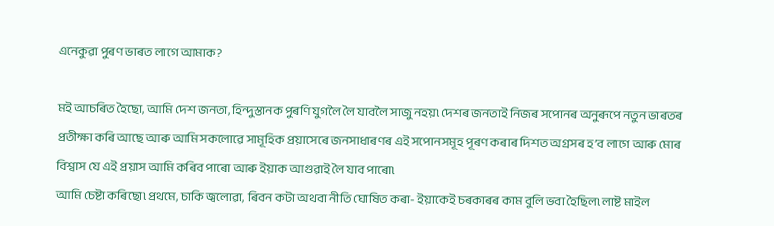এনেকুৱা পুৰণ ভাৰত লাগে আমাক?

মই আচৰিত হৈছো, আমি দেশ জনতা, হিন্দুস্তানক পুৰণি যুগলৈ লৈ যাবলৈ সাজু নহয়৷ দেশৰ জনতাই নিজৰ সপোনৰ অনুৰূপে নতুন ভাৰতৰ প্ৰতীক্ষা কৰি আছে আৰু আমি সকলোৱে সামূহিক প্ৰয়াসেৰে জনসাধাৰণৰ এই সপোনসমূহ পূৰণ কৰাৰ দিশত অগ্ৰসৰ হ’ব লাগে আৰু মোৰ বিশ্বাস যে এই প্ৰয়াস আমি কৰিব পাৰো আৰু ইয়াক আগুৱাই লৈ যাব পাৰো৷
আমি চেষ্টা কৰিছো৷ প্ৰথমে, চাকি জ্বলোৱা, ৰিবন কটা অথবা নীতি ঘোষিত কৰা- ইয়াকেই চৰকাৰৰ কাম বুলি ভবা হৈছিল৷ লাষ্ট মাইল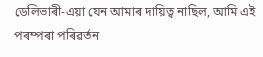ডেলিভাৰী-এয়া যেন আমাৰ দায়িত্ব নাছিল, আমি এই পৰম্পৰা পৰিৱৰ্তন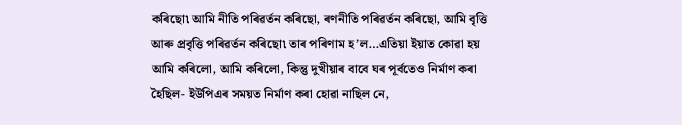কৰিছো৷ আমি নীতি পৰিৱৰ্তন কৰিছো, ৰণনীতি পৰিৱৰ্তন কৰিছো, আমি বৃত্তি আৰু প্ৰবৃত্তি পৰিৱৰ্তন কৰিছো৷ তাৰ পৰিণাম হ’ল…এতিয়া ইয়াত কোৱা হয় আমি কৰিলো, আমি কৰিলো, কিন্তু দুখীয়াৰ বাবে ঘৰ পূৰ্বতেও নিৰ্মাণ কৰা হৈছিল- ইউপিএৰ সময়ত নিৰ্মাণ কৰা হোৱা নাছিল নে,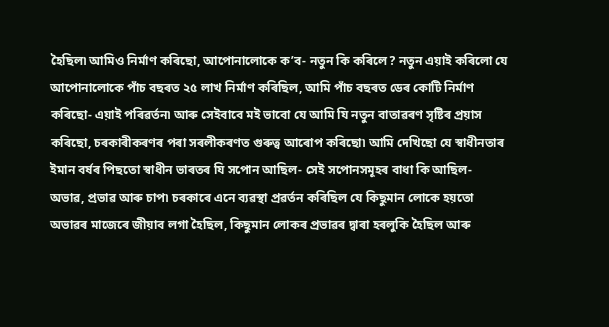হৈছিল৷ আমিও নিৰ্মাণ কৰিছো, আপোনালোকে ক’ব- নতুন কি কৰিলে? নতুন এয়াই কৰিলো যে আপোনালোকে পাঁচ বছৰত ২৫ লাখ নিৰ্মাণ কৰিছিল, আমি পাঁচ বছৰত ডেৰ কোটি নিৰ্মাণ কৰিছো- এয়াই পৰিৱৰ্তন৷ আৰু সেইবাবে মই ভাবো যে আমি যি নতুন বাতাৱৰণ সৃষ্টিৰ প্ৰয়াস কৰিছো, চৰকাৰীকৰণৰ পৰা সৰলীকৰণত গুৰুত্ব আৰোপ কৰিছো৷ আমি দেখিছো যে স্বাধীনতাৰ ইমান বৰ্ষৰ পিছতো স্বাধীন ভাৰতৰ যি সপোন আছিল- সেই সপোনসমূহৰ বাধা কি আছিল- অভাৱ, প্ৰভাৱ আৰু চাপ৷ চৰকাৰে এনে ব্যৱস্থা প্ৰৱৰ্তন কৰিছিল যে কিছুমান লোকে হয়তো অভাৱৰ মাজেৰে জীয়াব লগা হৈছিল, কিছুমান লোকৰ প্ৰভাৱৰ দ্বাৰা হৰলুকি হৈছিল আৰু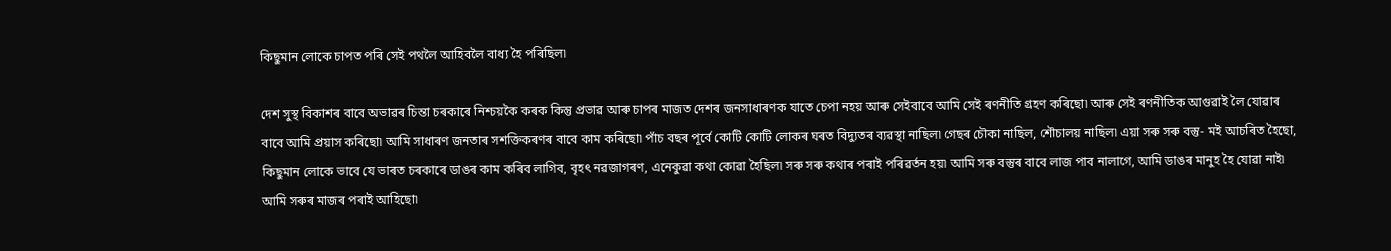কিছুমান লোকে চাপত পৰি সেই পথলৈ আহিবলৈ বাধ্য হৈ পৰিছিল৷

দেশ সুস্থ বিকাশৰ বাবে অভাৱৰ চিন্তা চৰকাৰে নিশ্চয়কৈ কৰক কিন্তু প্ৰভাৱ আৰু চাপৰ মাজত দেশৰ জনসাধাৰণক যাতে চেপা নহয় আৰু সেইবাবে আমি সেই ৰণনীতি গ্ৰহণ কৰিছো৷ আৰু সেই ৰণনীতিক আগুৱাই লৈ যোৱাৰ বাবে আমি প্ৰয়াস কৰিছো৷ আমি সাধাৰণ জনতাৰ সশক্তিকৰণৰ বাবে কাম কৰিছো৷ পাঁচ বছৰ পূৰ্বে কোটি কোটি লোকৰ ঘৰত বিদ্যুতৰ ব্যৱস্থা নাছিল৷ গেছৰ চৌকা নাছিল, শৌচালয় নাছিল৷ এয়া সৰু সৰু বস্তু- মই আচৰিত হৈছো, কিছুমান লোকে ভাবে যে ভাৰত চৰকাৰে ডাঙৰ কাম কৰিব লাগিব, বৃহৎ নৱজাগৰণ, এনেকুৱা কথা কোৱা হৈছিল৷ সৰু সৰু কথাৰ পৰাই পৰিৱৰ্তন হয়৷ আমি সৰু বস্তুৰ বাবে লাজ পাব নালাগে, আমি ডাঙৰ মানুহ হৈ যোৱা নাই৷ আমি সৰুৰ মাজৰ পৰাই আহিছো৷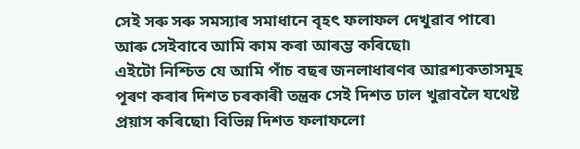সেই সৰু সৰু সমস্যাৰ সমাধানে বৃহৎ ফলাফল দেখুৱাব পাৰে৷ আৰু সেইবাবে আমি কাম কৰা আৰম্ভ কৰিছো৷
এইটো নিশ্চিত যে আমি পাঁচ বছৰ জনলাধাৰণৰ আৱশ্যকতাসমূহ পূৰণ কৰাৰ দিশত চৰকাৰী তন্ত্ৰক সেই দিশত ঢাল খুৱাবলৈ যথেষ্ট প্ৰয়াস কৰিছো৷ বিভিন্ন দিশত ফলাফলো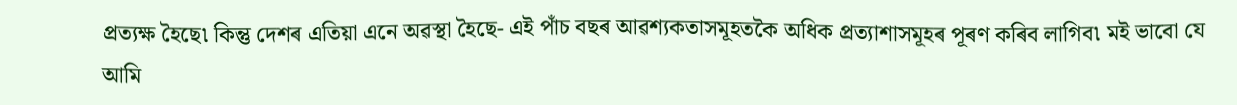প্ৰত্যক্ষ হৈছে৷ কিন্তু দেশৰ এতিয়া এনে অৱস্থা হৈছে- এই পাঁচ বছৰ আৱশ্যকতাসমূহতকৈ অধিক প্ৰত্যাশাসমূহৰ পূৰণ কৰিব লাগিব৷ মই ভাবো যে আমি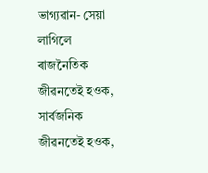ভাগ্যৱান- সেয়া লাগিলে ৰাজনৈতিক জীৱনতেই হওক, সাৰ্বজনিক জীৱনতেই হওক,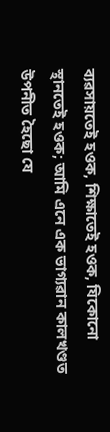ব্যৱসায়তেই হওক, শিক্ষাতেই হওক, যিকোনো স্থানতেই হওক; আমি এনে এক ভাগ্যৱান কালখণ্ডত উপনীত হৈছো যে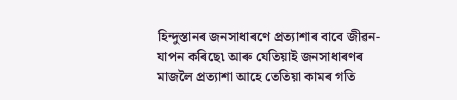হিন্দুস্তানৰ জনসাধাৰণে প্ৰত্যাশাৰ বাবে জীৱন-যাপন কৰিছে৷ আৰু যেতিয়াই জনসাধাৰণৰ মাজলৈ প্ৰত্যাশা আহে তেতিয়া কামৰ গতি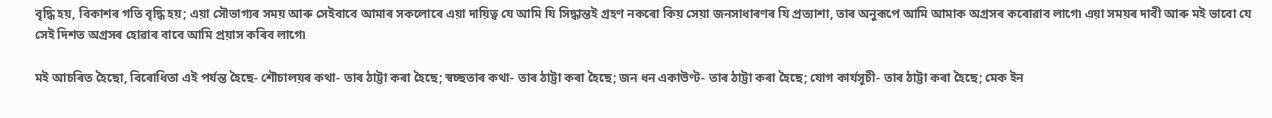বৃদ্ধি হয়, বিকাশৰ গতি বৃদ্ধি হয়; এয়া সৌভাগ্যৰ সময় আৰু সেইবাবে আমাৰ সকলোৰে এয়া দায়িত্ব যে আমি যি সিদ্ধান্তই গ্ৰহণ নকৰো কিয় সেয়া জনসাধাৰণৰ যি প্ৰত্যাশা, তাৰ অনুৰূপে আমি আমাক অগ্ৰসৰ কৰোৱাব লাগে৷ এয়া সময়ৰ দাবী আৰু মই ভাবো যে সেই দিশত অগ্ৰসৰ হোৱাৰ বাবে আমি প্ৰয়াস কৰিব লাগে৷

মই আচৰিত হৈছো, বিৰোধিতা এই পৰ্যন্ত হৈছে- শৌচালয়ৰ কথা- তাৰ ঠাট্টা কৰা হৈছে; স্বচ্ছতাৰ কথা- তাৰ ঠাট্টা কৰা হৈছে; জন ধন একাউণ্ট- তাৰ ঠাট্টা কৰা হৈছে; যোগ কাৰ্যসূচী- তাৰ ঠাট্টা কৰা হৈছে; মেক ইন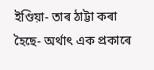ইণ্ডিয়া- তাৰ ঠাট্টা কৰা হৈছে- অৰ্থাৎ এক প্ৰকাৰে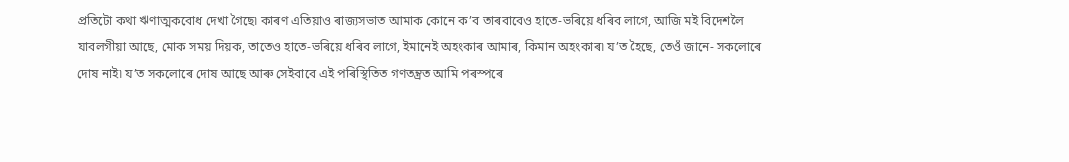প্ৰতিটো কথা ঋণাত্মকবোধ দেখা গৈছে৷ কাৰণ এতিয়াও ৰাজ্যসভাত আমাক কোনে ক’ব তাৰবাবেও হাতে-ভৰিয়ে ধৰিব লাগে, আজি মই বিদেশলৈ যাবলগীয়া আছে, মোক সময় দিয়ক, তাতেও হাতে-ভৰিয়ে ধৰিব লাগে, ইমানেই অহংকাৰ আমাৰ, কিমান অহংকাৰ৷ য’ত হৈছে, তেওঁ জানে- সকলোৰে দোষ নাই৷ য’ত সকলোৰে দোষ আছে আৰু সেইবাবে এই পৰিস্থিতিত গণতন্ত্ৰত আমি পৰস্পৰে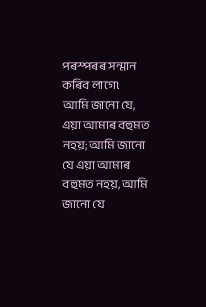পৰস্পৰৰ সন্মান কৰিব লাগে৷
আমি জানো যে, এয়া আমাৰ বহুমত নহয়; আমি জানো যে এয়া আমাৰ বহুমত নহয়, আমি জানো যে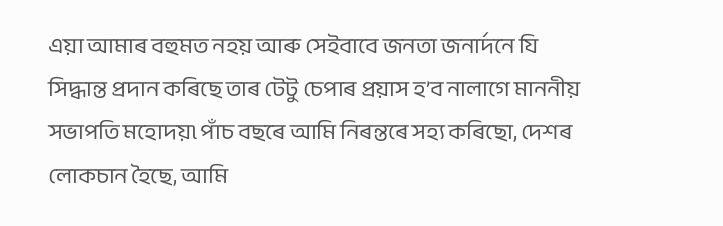এয়া আমাৰ বহুমত নহয় আৰু সেইবাবে জনতা জনাৰ্দনে যি সিদ্ধান্ত প্ৰদান কৰিছে তাৰ টেটু চেপাৰ প্ৰয়াস হ’ব নালাগে মাননীয় সভাপতি মহোদয়৷ পাঁচ বছৰে আমি নিৰন্তৰে সহ্য কৰিছো, দেশৰ লোকচান হৈছে, আমি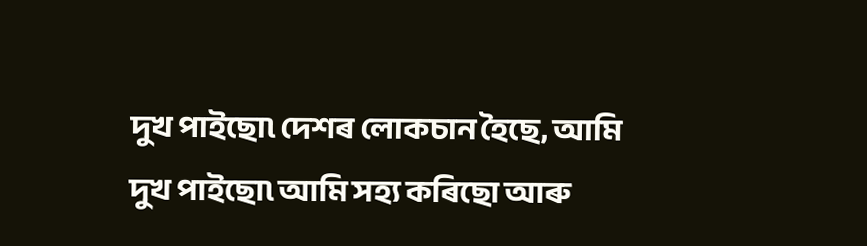দুখ পাইছো৷ দেশৰ লোকচান হৈছে, আমি দুখ পাইছো৷ আমি সহ্য কৰিছো আৰু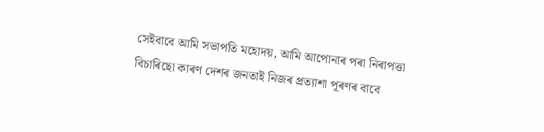সেইবাবে আমি সভাপতি মহোদয়, আমি আপোনাৰ পৰা নিৰাপত্তা বিচাৰিছো কাৰণ দেশৰ জনতাই নিজৰ প্ৰত্যাশা পূৰণৰ বাবে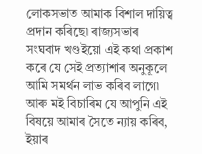লোকসভাত আমাক বিশাল দায়িত্ব প্ৰদান কৰিছে৷ ৰাজ্যসভাৰ সংঘবাদ খণ্ডইয়ো এই কথা প্ৰকাশ কৰে যে সেই প্ৰত্যাশাৰ অনুকূলে আমি সমৰ্থন লাভ কৰিব লাগে৷ আৰু মই বিচাৰিম যে আপুনি এই বিষয়ে আমাৰ সৈতে ন্যায় কৰিব, ইয়াৰ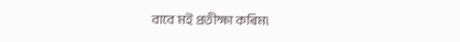বাবে মই প্ৰতীক্ষা কৰিম৷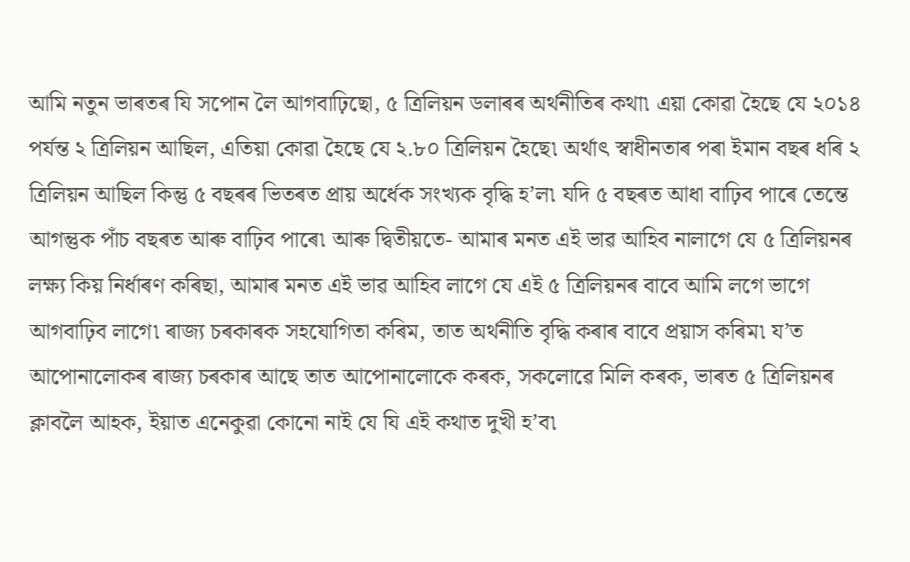আমি নতুন ভাৰতৰ যি সপোন লৈ আগবাঢ়িছো, ৫ ত্ৰিলিয়ন ডলাৰৰ অৰ্থনীতিৰ কথা৷ এয়া কোৱা হৈছে যে ২০১৪ পৰ্যন্ত ২ ত্ৰিলিয়ন আছিল, এতিয়া কোৱা হৈছে যে ২.৮০ ত্ৰিলিয়ন হৈছে৷ অৰ্থাৎ স্বাধীনতাৰ পৰা ইমান বছৰ ধৰি ২ ত্ৰিলিয়ন আছিল কিন্তু ৫ বছৰৰ ভিতৰত প্ৰায় অৰ্ধেক সংখ্যক বৃদ্ধি হ’ল৷ যদি ৫ বছৰত আধা বাঢ়িব পাৰে তেন্তে আগন্তুক পাঁচ বছৰত আৰু বাঢ়িব পাৰে৷ আৰু দ্বিতীয়তে- আমাৰ মনত এই ভাৱ আহিব নালাগে যে ৫ ত্ৰিলিয়নৰ লক্ষ্য কিয় নিৰ্ধাৰণ কৰিছা, আমাৰ মনত এই ভাৱ আহিব লাগে যে এই ৫ ত্ৰিলিয়নৰ বাবে আমি লগে ভাগে আগবাঢ়িব লাগে৷ ৰাজ্য চৰকাৰক সহযোগিতা কৰিম, তাত অৰ্থনীতি বৃদ্ধি কৰাৰ বাবে প্ৰয়াস কৰিম৷ য’ত আপোনালোকৰ ৰাজ্য চৰকাৰ আছে তাত আপোনালোকে কৰক, সকলোৱে মিলি কৰক, ভাৰত ৫ ত্ৰিলিয়নৰ ক্লাবলৈ আহক, ইয়াত এনেকুৱা কোনো নাই যে যি এই কথাত দুখী হ’ব৷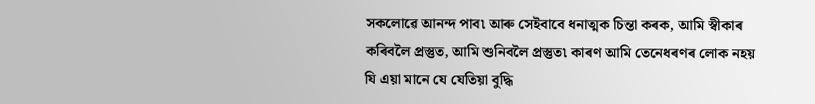সকলোৱে আনন্দ পাব৷ আৰু সেইবাবে ধনাত্মক চিন্তা কৰক, আমি স্বীকাৰ কৰিবলৈ প্ৰস্তুত, আমি শুনিবলৈ প্ৰস্তুত৷ কাৰণ আমি তেনেধৰণৰ লোক নহয় যি এয়া মানে যে যেতিয়া বুদ্ধি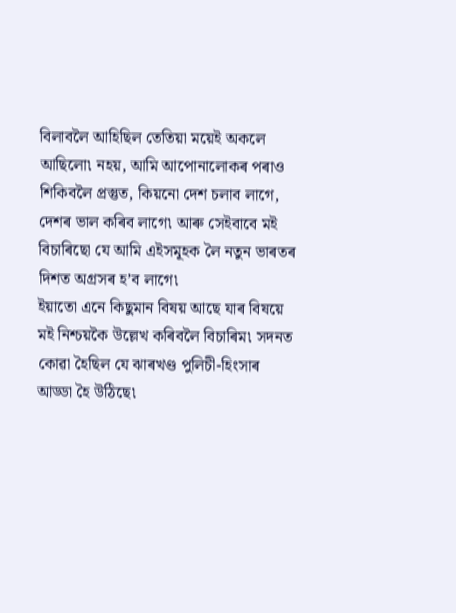বিলাবলৈ আহিছিল তেতিয়া ময়েই অকলে আছিলো৷ নহয়, আমি আপোনালোকৰ পৰাও শিকিবলৈ প্ৰস্তুত, কিয়নো দেশ চলাব লাগে, দেশৰ ভাল কৰিব লাগে৷ আৰু সেইবাবে মই বিচাৰিছো যে আমি এইসমূহক লৈ নতুন ভাৰতৰ দিশত অগ্ৰসৰ হ’ব লাগে৷
ইয়াতো এনে কিছুমান বিষয় আছে যাৰ বিষয়ে মই নিশ্চয়কৈ উল্লেখ কৰিবলৈ বিচাৰিম৷ সদনত কোৱা হৈছিল যে ঝাৰখণ্ড পুলিচী-হিংসাৰ আড্ডা হৈ উঠিছে৷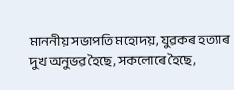মাননীয় সভাপতি মহোদয়, যুৱকৰ হত্যাৰ দুখ অনুভৱ হৈছে, সকলোৰে হৈছে,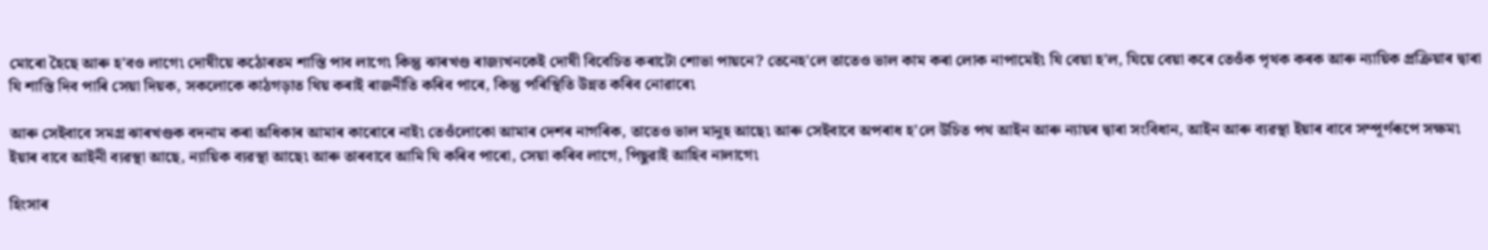মোৰো হৈছে আৰু হ’বও লাগে৷ দোষীয়ে কঠোৰতম শাস্তি পাব লাগে৷ কিন্তু ঝাৰখণ্ড ৰাজ্যখনকেই দোষী বিবেচিত কৰাটো শোভা পায়নে? তেনেহ’লে তাতেও ভাল কাম কৰা লোক নাপামেই৷ যি বেয়া হ’ল, যিয়ে বেয়া কৰে তেওঁক পৃথক কৰক আৰু ন্যায়িক প্ৰক্ৰিয়াৰ দ্বাৰা যি শাস্তি দিব পাৰি সেয়া দিয়ক, সকলোকে কাঠগড়াত থিয় কৰাই ৰাজনীতি কৰিব পাৰে, কিন্তু পৰিস্থিতি উন্নত কৰিব নোৱাৰে৷

আৰু সেইবাবে সমগ্ৰ ঝাৰখণ্ডক বদনাম কৰা অধিকাৰ আমাৰ কাৰোৰে নাই৷ তেওঁলোকো আমাৰ দেশৰ নাগৰিক, তাতেও ভাল মানুহ আছে৷ আৰু সেইবাবে অপৰাধ হ’লে উচিত পথ আইন আৰু ন্যায়ৰ দ্বাৰা সংবিধান, আইন আৰু ব্যৱস্থা ইয়াৰ বাবে সম্পূৰ্ণৰূপে সক্ষম৷ ইয়াৰ বাবে আইনী ব্যৱস্থা আছে, ন্যায়িক ব্যৱস্থা আছে৷ আৰু তাৰবাবে আমি যি কৰিব পাৰো, সেয়া কৰিব লাগে, পিছুৱাই আহিব নালাগে৷

হিংসাৰ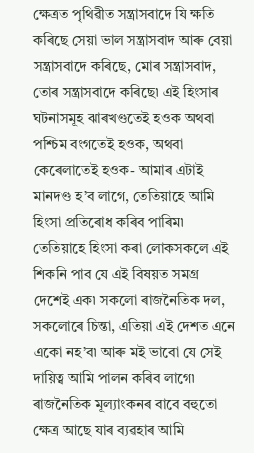ক্ষেত্ৰত পৃথিৱীত সন্ত্ৰাসবাদে যি ক্ষতি কৰিছে সেয়া ভাল সন্ত্ৰাসবাদ আৰু বেয়া সন্ত্ৰাসবাদে কৰিছে, মোৰ সন্ত্ৰাসবাদ, তোৰ সন্ত্ৰাসবাদে কৰিছে৷ এই হিংসাৰ ঘটনাসমূহ ঝাৰখণ্ডতেই হওক অথবা পশ্চিম বংগতেই হওক, অথবা কেৰেলাতেই হওক- আমাৰ এটাই মানদণ্ড হ’ব লাগে, তেতিয়াহে আমি হিংসা প্ৰতিৰোধ কৰিব পাৰিম৷ তেতিয়াহে হিংসা কৰা লোকসকলে এই শিকনি পাব যে এই বিষয়ত সমগ্ৰ দেশেই এক৷ সকলো ৰাজনৈতিক দল, সকলোৰে চিন্তা, এতিয়া এই দেশত এনে একো নহ’ব৷ আৰু মই ভাবো যে সেই দায়িত্ব আমি পালন কৰিব লাগে৷
ৰাজনৈতিক মূল্যাংকনৰ বাবে বহুতো ক্ষেত্ৰ আছে যাৰ ব্যৱহাৰ আমি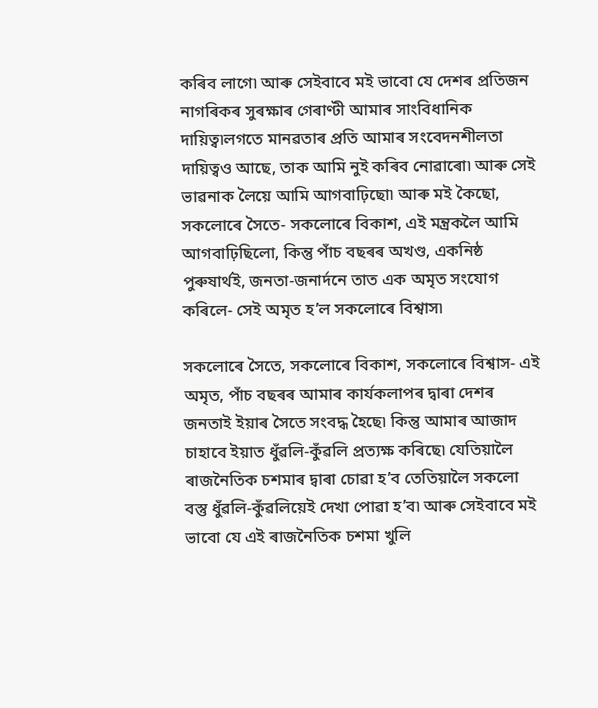কৰিব লাগে৷ আৰু সেইবাবে মই ভাবো যে দেশৰ প্ৰতিজন নাগৰিকৰ সুৰক্ষাৰ গেৰাণ্টী আমাৰ সাংবিধানিক দায়িত্ব৷লগতে মানৱতাৰ প্ৰতি আমাৰ সংবেদনশীলতা দায়িত্বও আছে, তাক আমি নুই কৰিব নোৱাৰো৷ আৰু সেই ভাৱনাক লৈয়ে আমি আগবাঢ়িছো৷ আৰু মই কৈছো, সকলোৰে সৈতে- সকলোৰে বিকাশ, এই মন্ত্ৰকলৈ আমি আগবাঢ়িছিলো, কিন্তু পাঁচ বছৰৰ অখণ্ড, একনিষ্ঠ পুৰুষাৰ্থই, জনতা-জনাৰ্দনে তাত এক অমৃত সংযোগ কৰিলে- সেই অমৃত হ’ল সকলোৰে বিশ্বাস৷

সকলোৰে সৈতে, সকলোৰে বিকাশ, সকলোৰে বিশ্বাস- এই অমৃত, পাঁচ বছৰৰ আমাৰ কাৰ্যকলাপৰ দ্বাৰা দেশৰ জনতাই ইয়াৰ সৈতে সংবদ্ধ হৈছে৷ কিন্তু আমাৰ আজাদ চাহাবে ইয়াত ধুঁৱলি-কুঁৱলি প্ৰত্যক্ষ কৰিছে৷ যেতিয়ালৈ ৰাজনৈতিক চশমাৰ দ্বাৰা চোৱা হ’ব তেতিয়ালৈ সকলো বস্তু ধুঁৱলি-কুঁৱলিয়েই দেখা পোৱা হ’ব৷ আৰু সেইবাবে মই ভাবো যে এই ৰাজনৈতিক চশমা খুলি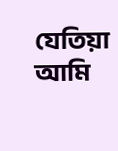যেতিয়া আমি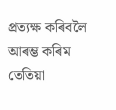প্ৰত্যক্ষ কৰিবলৈ আৰম্ভ কৰিম তেতিয়া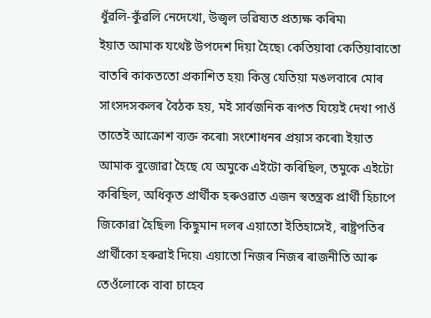ধুঁৱলি-কুঁৱলি নেদেখো, উজ্বল ভৱিষ্যত প্ৰত্যক্ষ কৰিম৷
ইয়াত আমাক যথেষ্ট উপদেশ দিয়া হৈছে৷ কেতিয়াবা কেতিয়াবাতো বাতৰি কাকততো প্ৰকাশিত হয়৷ কিন্তু যেতিয়া মঙলবাৰে মোৰ সাংসদসকলৰ বৈঠক হয়, মই সাৰ্বজনিক ৰূপত যিয়েই দেখা পাওঁ তাতেই আক্ৰোশ ব্যক্ত কৰো৷ সংশোধনৰ প্ৰয়াস কৰো৷ ইয়াত আমাক বুজোৱা হৈছে যে অমুকে এইটো কৰিছিল, তমুকে এইটো কৰিছিল, অধিকৃত প্ৰাৰ্থীক হৰুওৱাত এজন স্বতন্ত্ৰক প্ৰাৰ্থী হিচাপে জিকোৱা হৈছিল৷ কিছুমান দলৰ এয়াতো ইতিহাসেই, ৰাষ্ট্ৰপতিৰ প্ৰাৰ্থীকো হৰুৱাই দিয়ে৷ এয়াতো নিজৰ নিজৰ ৰাজনীতি আৰু তেওঁলোকে বাবা চাহেব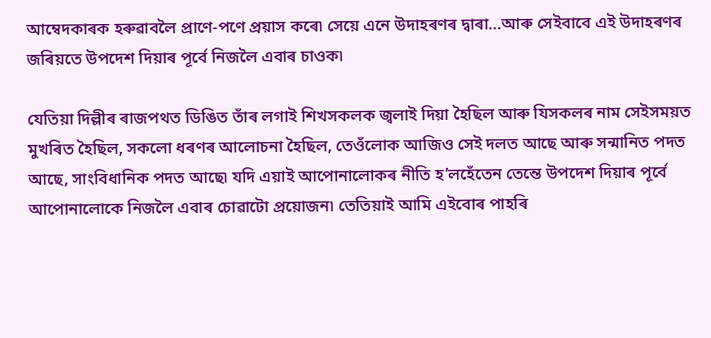আম্বেদকাৰক হৰুৱাবলৈ প্ৰাণে-পণে প্ৰয়াস কৰে৷ সেয়ে এনে উদাহৰণৰ দ্বাৰা…আৰু সেইবাবে এই উদাহৰণৰ জৰিয়তে উপদেশ দিয়াৰ পূৰ্বে নিজলৈ এবাৰ চাওক৷

যেতিয়া দিল্লীৰ ৰাজপথত ডিঙিত তাঁৰ লগাই শিখসকলক জ্বলাই দিয়া হৈছিল আৰু যিসকলৰ নাম সেইসময়ত মুখৰিত হৈছিল, সকলো ধৰণৰ আলোচনা হৈছিল, তেওঁলোক আজিও সেই দলত আছে আৰু সন্মানিত পদত আছে, সাংবিধানিক পদত আছে৷ যদি এয়াই আপোনালোকৰ নীতি হ’লহেঁতেন তেন্তে উপদেশ দিয়াৰ পূৰ্বে আপোনালোকে নিজলৈ এবাৰ চোৱাটো প্ৰয়োজন৷ তেতিয়াই আমি এইবোৰ পাহৰি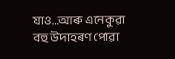যাও…আৰু এনেকুৱা বহু উদাহৰণ পোৱা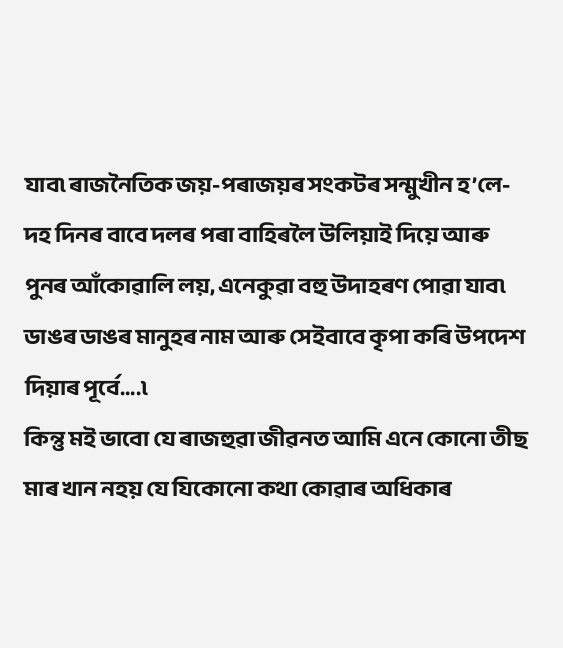যাব৷ ৰাজনৈতিক জয়-পৰাজয়ৰ সংকটৰ সন্মুখীন হ’লে- দহ দিনৰ বাবে দলৰ পৰা বাহিৰলৈ উলিয়াই দিয়ে আৰু পুনৰ আঁকোৱালি লয়, এনেকুৱা বহু উদাহৰণ পোৱা যাব৷ ডাঙৰ ডাঙৰ মানুহৰ নাম আৰু সেইবাবে কৃপা কৰি উপদেশ দিয়াৰ পূৰ্বে….৷
কিন্তু মই ভাবো যে ৰাজহুৱা জীৱনত আমি এনে কোনো তীছ মাৰ খান নহয় যে যিকোনো কথা কোৱাৰ অধিকাৰ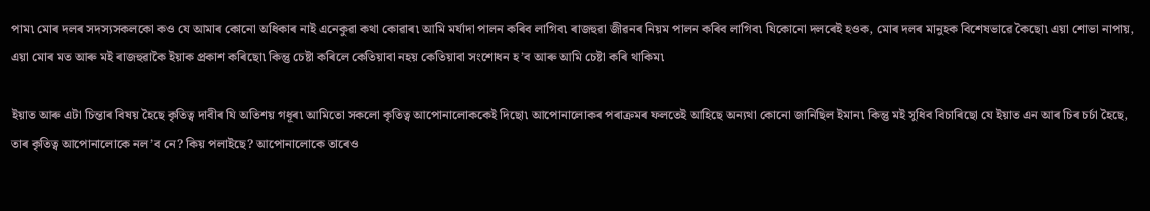পাম৷ মোৰ দলৰ সদস্যসকলকো কও যে আমাৰ কোনো অধিকাৰ নাই এনেকুৱা কথা কোৱাৰ৷ আমি মৰ্যাদা পালন কৰিব লাগিব৷ ৰাজহুৱা জীৱনৰ নিয়ম পালন কৰিব লাগিব৷ যিকোনো দলৰেই হওক, মোৰ দলৰ মানুহক বিশেষভাৱে কৈছো৷ এয়া শোভা নাপায়, এয়া মোৰ মত আৰু মই ৰাজহুৱাকৈ ইয়াক প্ৰকাশ কৰিছো৷ কিন্তু চেষ্টা কৰিলে কেতিয়াবা নহয় কেতিয়াবা সংশোধন হ’ব আৰু আমি চেষ্টা কৰি থাকিম৷

ইয়াত আৰু এটা চিন্তাৰ বিষয় হৈছে কৃতিত্ব দাবীৰ যি অতিশয় গধূৰ৷ আমিতো সকলো কৃতিত্ব আপোনালোককেই দিছো৷ আপোনালোকৰ পৰাক্ৰমৰ ফলতেই আহিছে অন্যথা কোনো জানিছিল ইমান৷ কিন্তু মই সুধিব বিচাৰিছো যে ইয়াত এন আৰ চিৰ চৰ্চা হৈছে, তাৰ কৃতিত্ব আপোনালোকে নল’ব নে? কিয় পলাইছে? আপোনালোকে তাৰেও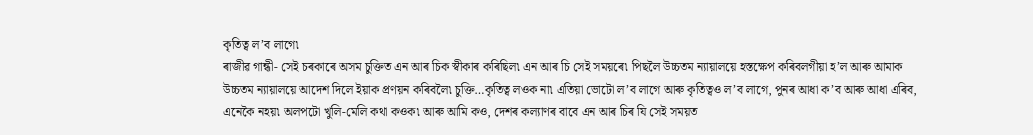কৃতিত্ব ল’ব লাগে৷
ৰাজীৱ গান্ধী- সেই চৰকাৰে অসম চুক্তিত এন আৰ চিক স্বীকাৰ কৰিছিল৷ এন আৰ চি সেই সময়ৰে৷ পিছলৈ উচ্চতম ন্যায়ালয়ে হস্তক্ষেপ কৰিবলগীয়া হ’ল আৰু আমাক উচ্চতম ন্যায়ালয়ে আদেশ দিলে ইয়াক প্ৰণয়ন কৰিবলৈ৷ চুক্তি…কৃতিত্ব লওক না৷ এতিয়া ভোটো ল’ব লাগে আৰু কৃতিত্বও ল’ব লাগে, পুনৰ আধা ক’ব আৰু আধা এৰিব, এনেকৈ নহয়৷ অলপটো খুলি-মেলি কথা কওক৷ আৰু আমি কও, দেশৰ কল্যাণৰ বাবে এন আৰ চিৰ যি সেই সময়ত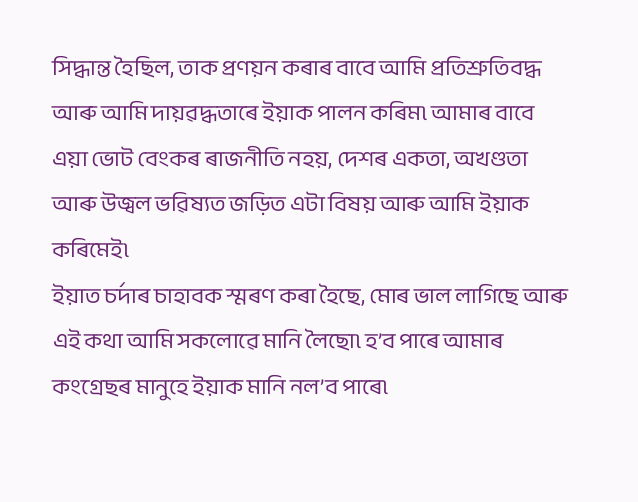সিদ্ধান্ত হৈছিল, তাক প্ৰণয়ন কৰাৰ বাবে আমি প্ৰতিশ্ৰুতিবদ্ধ আৰু আমি দায়ৱদ্ধতাৰে ইয়াক পালন কৰিম৷ আমাৰ বাবে এয়া ভোট বেংকৰ ৰাজনীতি নহয়, দেশৰ একতা, অখণ্ডতা আৰু উজ্বল ভৱিষ্যত জড়িত এটা বিষয় আৰু আমি ইয়াক কৰিমেই৷
ইয়াত চৰ্দাৰ চাহাবক স্মৰণ কৰা হৈছে, মোৰ ভাল লাগিছে আৰু এই কথা আমি সকলোৱে মানি লৈছো৷ হ’ব পাৰে আমাৰ কংগ্ৰেছৰ মানুহে ইয়াক মানি নল’ব পাৰে৷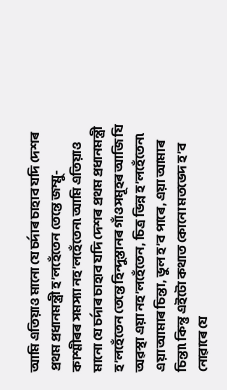আমি এতিয়াও মানো যে চৰ্দাৰ চাহাব যদি দেশৰ প্ৰথম প্ৰধানমন্ত্ৰী হ’লহেঁতেন তেন্তে জম্মু-কাশ্মীৰৰ সমস্যা নহ’লহেঁতেন৷ আমি এতিয়াও মানো যে চৰ্দাৰ চাহাব যদি দেশৰ প্ৰথম প্ৰধানমন্ত্ৰী হ’লহেঁতেন তেন্তে হিন্দুস্তানৰ গাঁওসমূহৰ আজি যি অৱস্থা এয়া নহ’লহেঁতেন, চিত্ৰ ভিন্ন হ’লহেঁতেন৷ এয়া আমাৰ চিন্তা, ভুল হ’ব পাৰে, এয়া আমাৰ চিন্তা৷ কিন্তু এইটো কথাত কোনো মতভেদ হ’ব নোৱাৰে যে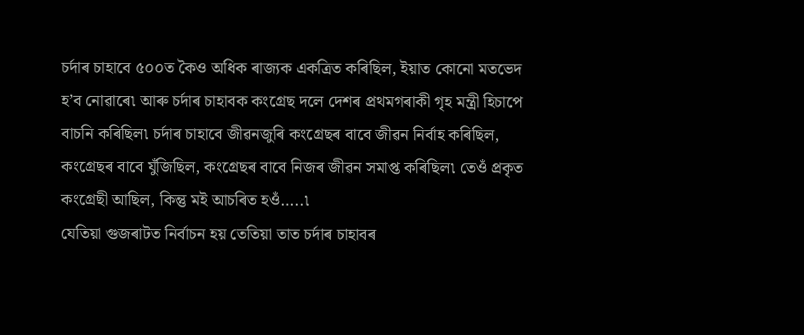চৰ্দাৰ চাহাবে ৫০০ত কৈও অধিক ৰাজ্যক একত্ৰিত কৰিছিল, ইয়াত কোনো মতভেদ হ’ব নোৱাৰে৷ আৰু চৰ্দাৰ চাহাবক কংগ্ৰেছ দলে দেশৰ প্ৰথমগৰাকী গৃহ মন্ত্ৰী হিচাপে বাচনি কৰিছিল৷ চৰ্দাৰ চাহাবে জীৱনজুৰি কংগ্ৰেছৰ বাবে জীৱন নিৰ্বাহ কৰিছিল, কংগ্ৰেছৰ বাবে যুঁজিছিল, কংগ্ৰেছৰ বাবে নিজৰ জীৱন সমাপ্ত কৰিছিল৷ তেওঁ প্ৰকৃত কংগ্ৰেছী আছিল, কিন্তু মই আচৰিত হওঁ…..৷
যেতিয়া গুজৰাটত নিৰ্বাচন হয় তেতিয়া তাত চৰ্দাৰ চাহাবৰ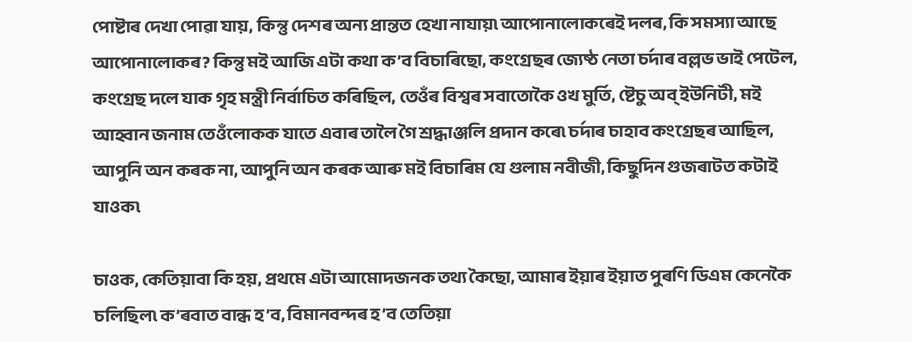পোষ্টাৰ দেখা পোৱা যায়, কিন্তু দেশৰ অন্য প্ৰান্তত হেখা নাযায়৷ আপোনালোকৰেই দলৰ, কি সমস্যা আছে আপোনালোকৰ? কিন্তু মই আজি এটা কথা ক’ব বিচাৰিছো, কংগ্ৰেছৰ জ্যেষ্ঠ নেতা চৰ্দাৰ বল্লভ ভাই পেটেল, কংগ্ৰেছ দলে যাক গৃহ মন্ত্ৰী নিৰ্বাচিত কৰিছিল, তেওঁৰ বিশ্বৰ সবাতোকৈ ওখ মুৰ্তি, ষ্টেচু অব্ ইউনিটী, মই আহ্বান জনাম তেওঁলোকক যাতে এবাৰ তালৈ গৈ শ্ৰদ্ধাঞ্জলি প্ৰদান কৰে৷ চৰ্দাৰ চাহাব কংগ্ৰেছৰ আছিল, আপুনি অন কৰক না, আপুনি অন কৰক আৰু মই বিচাৰিম যে গুলাম নবীজী, কিছুদিন গুজৰাটত কটাই যাওক৷

চাওক, কেতিয়াবা কি হয়, প্ৰথমে এটা আমোদজনক তথ্য কৈছো, আমাৰ ইয়াৰ ইয়াত পুৰণি ডিএম কেনেকৈ চলিছিল৷ ক’ৰবাত বান্ধ হ’ব, বিমানবন্দৰ হ’ব তেতিয়া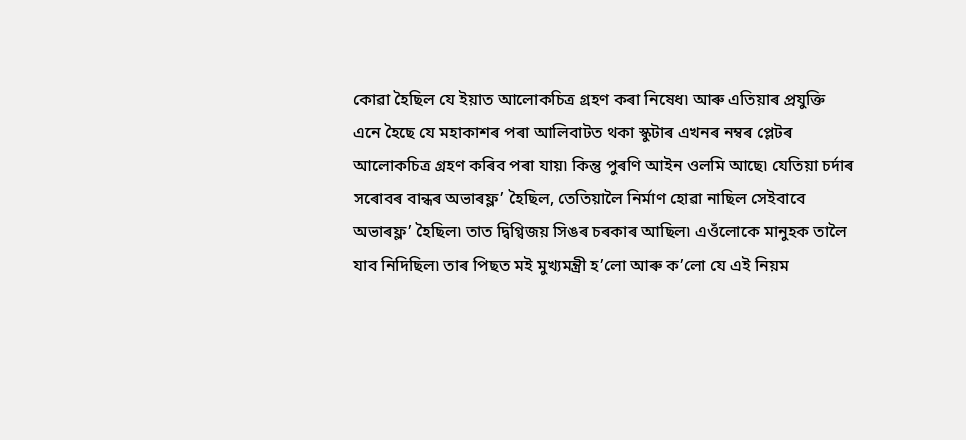কোৱা হৈছিল যে ইয়াত আলোকচিত্ৰ গ্ৰহণ কৰা নিষেধ৷ আৰু এতিয়াৰ প্ৰযুক্তি এনে হৈছে যে মহাকাশৰ পৰা আলিবাটত থকা স্কুটাৰ এখনৰ নম্বৰ প্লেটৰ আলোকচিত্ৰ গ্ৰহণ কৰিব পৰা যায়৷ কিন্তু পুৰণি আইন ওলমি আছে৷ যেতিয়া চৰ্দাৰ সৰোবৰ বান্ধৰ অভাৰফ্ল’ হৈছিল, তেতিয়ালৈ নিৰ্মাণ হোৱা নাছিল সেইবাবে অভাৰফ্ল’ হৈছিল৷ তাত দ্বিগ্বিজয় সিঙৰ চৰকাৰ আছিল৷ এওঁলোকে মানুহক তালৈ যাব নিদিছিল৷ তাৰ পিছত মই মুখ্যমন্ত্ৰী হ’লো আৰু ক’লো যে এই নিয়ম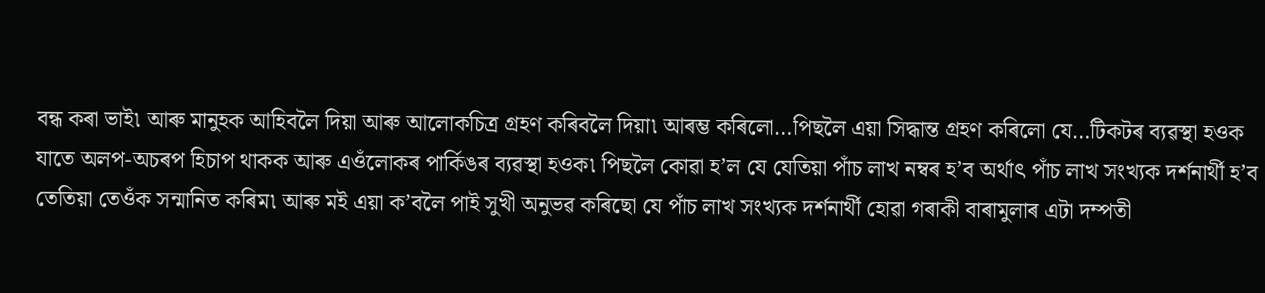বন্ধ কৰা ভাই৷ আৰু মানুহক আহিবলৈ দিয়া আৰু আলোকচিত্ৰ গ্ৰহণ কৰিবলৈ দিয়া৷ আৰম্ভ কৰিলো…পিছলৈ এয়া সিদ্ধান্ত গ্ৰহণ কৰিলো যে…টিকটৰ ব্যৱস্থা হওক যাতে অলপ-অচৰপ হিচাপ থাকক আৰু এওঁলোকৰ পাৰ্কিঙৰ ব্যৱস্থা হওক৷ পিছলৈ কোৱা হ’ল যে যেতিয়া পাঁচ লাখ নম্বৰ হ’ব অৰ্থাৎ পাঁচ লাখ সংখ্যক দৰ্শনাৰ্থী হ’ব তেতিয়া তেওঁক সন্মানিত কৰিম৷ আৰু মই এয়া ক’বলৈ পাই সুখী অনুভৱ কৰিছো যে পাঁচ লাখ সংখ্যক দৰ্শনাৰ্থী হোৱা গৰাকী বাৰামুলাৰ এটা দম্পতী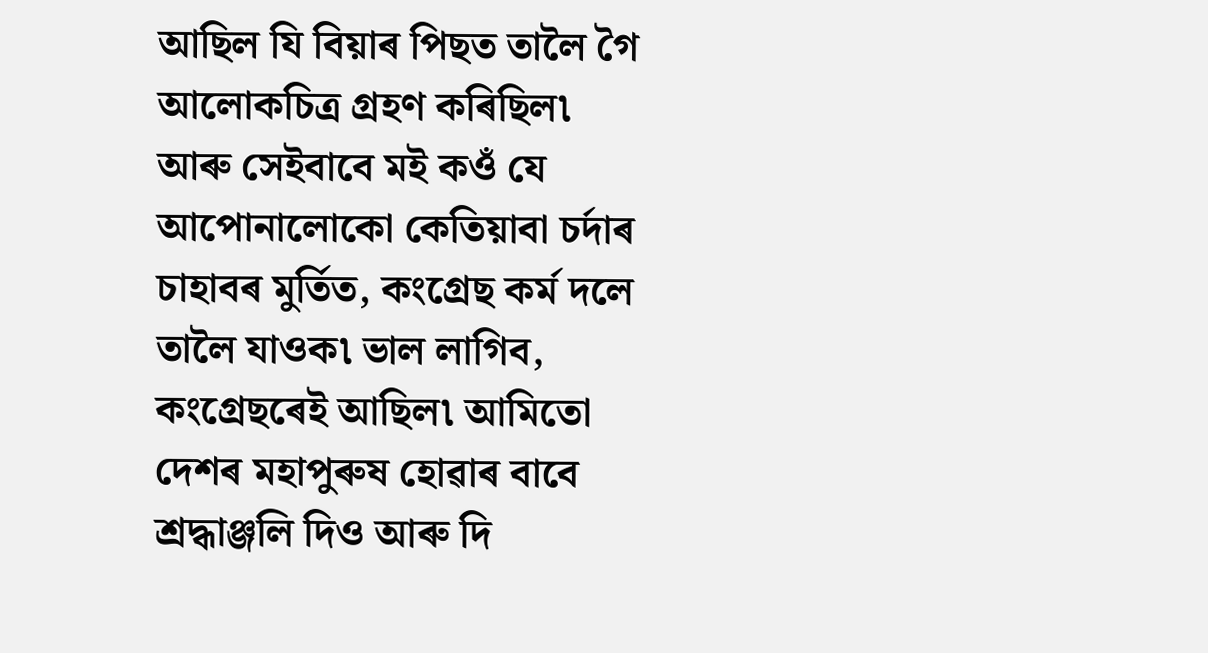আছিল যি বিয়াৰ পিছত তালৈ গৈ আলোকচিত্ৰ গ্ৰহণ কৰিছিল৷ আৰু সেইবাবে মই কওঁ যে আপোনালোকো কেতিয়াবা চৰ্দাৰ চাহাবৰ মুৰ্তিত, কংগ্ৰেছ কৰ্ম দলে তালৈ যাওক৷ ভাল লাগিব, কংগ্ৰেছৰেই আছিল৷ আমিতো দেশৰ মহাপুৰুষ হোৱাৰ বাবে শ্ৰদ্ধাঞ্জলি দিও আৰু দি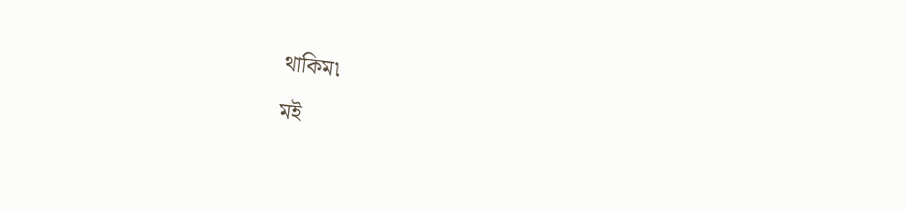থাকিম৷

মই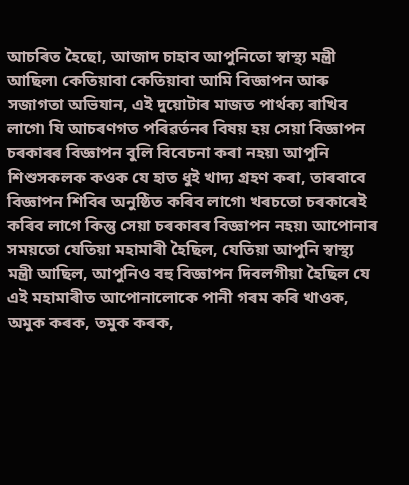আচৰিত হৈছো, আজাদ চাহাব আপুনিতো স্বাস্থ্য মন্ত্ৰী আছিল৷ কেতিয়াবা কেতিয়াবা আমি বিজ্ঞাপন আৰু সজাগতা অভিযান, এই দুয়োটাৰ মাজত পাৰ্থক্য ৰাখিব লাগে৷ যি আচৰণগত পৰিৱৰ্তনৰ বিষয় হয় সেয়া বিজ্ঞাপন চৰকাৰৰ বিজ্ঞাপন বুলি বিবেচনা কৰা নহয়৷ আপুনি শিশুসকলক কওক যে হাত ধুই খাদ্য গ্ৰহণ কৰা, তাৰবাবে বিজ্ঞাপন শিবিৰ অনুষ্ঠিত কৰিব লাগে৷ খৰচতো চৰকাৰেই কৰিব লাগে কিন্তু সেয়া চৰকাৰৰ বিজ্ঞাপন নহয়৷ আপোনাৰ সময়তো যেতিয়া মহামাৰী হৈছিল, যেতিয়া আপুনি স্বাস্থ্য মন্ত্ৰী আছিল, আপুনিও বহু বিজ্ঞাপন দিবলগীয়া হৈছিল যে এই মহামাৰীত আপোনালোকে পানী গৰম কৰি খাওক, অমুক কৰক, তমুক কৰক,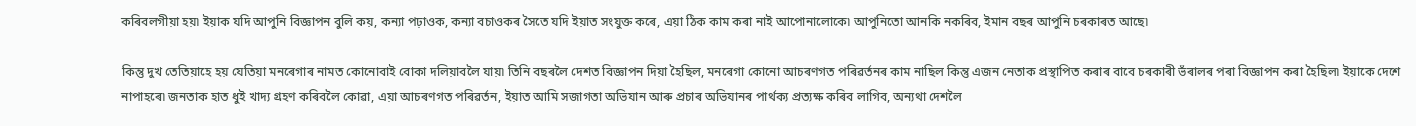কৰিবলগীয়া হয়৷ ইয়াক যদি আপুনি বিজ্ঞাপন বুলি কয়, কন্যা পঢ়াওক, কন্যা বচাওকৰ সৈতে যদি ইয়াত সংযুক্ত কৰে, এয়া ঠিক কাম কৰা নাই আপোনালোকে৷ আপুনিতো আনকি নকৰিব, ইমান বছৰ আপুনি চৰকাৰত আছে৷

কিন্তু দুখ তেতিয়াহে হয় যেতিয়া মনৰেগাৰ নামত কোনোবাই বোকা দলিয়াবলৈ যায়৷ তিনি বছৰলৈ দেশত বিজ্ঞাপন দিয়া হৈছিল, মনৰেগা কোনো আচৰণগত পৰিৱৰ্তনৰ কাম নাছিল কিন্তু এজন নেতাক প্ৰস্থাপিত কৰাৰ বাবে চৰকাৰী ভঁৰালৰ পৰা বিজ্ঞাপন কৰা হৈছিল৷ ইয়াকে দেশে নাপাহৰে৷ জনতাক হাত ধুই খাদ্য গ্ৰহণ কৰিবলৈ কোৱা, এয়া আচৰণগত পৰিৱৰ্তন, ইয়াত আমি সজাগতা অভিযান আৰু প্ৰচাৰ অভিযানৰ পাৰ্থক্য প্ৰত্যক্ষ কৰিব লাগিব, অন্যথা দেশলৈ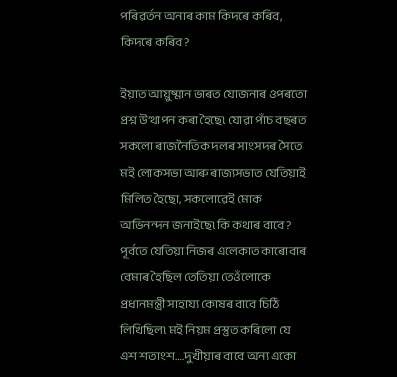পৰিৱৰ্তন অনাৰ কাম কিদৰে কৰিব, কিদৰে কৰিব?

ইয়াত আয়ুষ্মান ভাৰত যোজনাৰ ওপৰতো প্ৰশ্ন উত্থাপন কৰা হৈছে৷ যোৱা পাঁচ বছৰত সকলো ৰাজনৈতিক দলৰ সাংসদৰ সৈতে মই লোকসভা আৰু ৰাজ্যসভাত যেতিয়াই মিলিত হৈছো, সকলোৱেই মোক অভিনন্দন জনাইছে৷ কি কথাৰ বাবে? পূৰ্বতে যেতিয়া নিজৰ এলেকাত কাৰোবাৰ বেমাৰ হৈছিল তেতিয়া তেওঁলোকে প্ৰধানমন্ত্ৰী সাহায্য কোষৰ বাবে চিঠি লিখিছিল৷ মই নিয়ম প্ৰস্তুত কৰিলো যে এশ শতাংশ….দুখীয়াৰ বাবে অন্য একো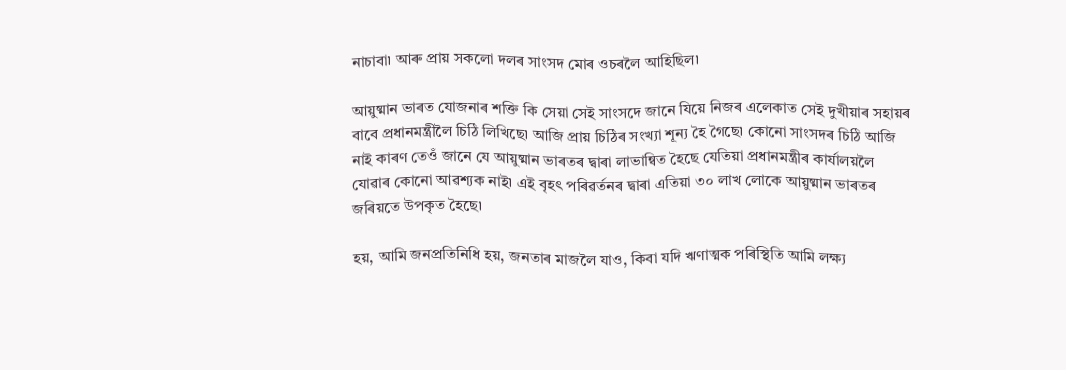নাচাবা৷ আৰু প্ৰায় সকলো দলৰ সাংসদ মোৰ ওচৰলৈ আহিছিল৷

আয়ুষ্মান ভাৰত যোজনাৰ শক্তি কি সেয়া সেই সাংসদে জানে যিয়ে নিজৰ এলেকাত সেই দুখীয়াৰ সহায়ৰ বাবে প্ৰধানমন্ত্ৰীলৈ চিঠি লিখিছে৷ আজি প্ৰায় চিঠিৰ সংখ্যা শূন্য হৈ গৈছে৷ কোনো সাংসদৰ চিঠি আজি নাই কাৰণ তেওঁ জানে যে আয়ুষ্মান ভাৰতৰ দ্বাৰা লাভান্বিত হৈছে যেতিয়া প্ৰধানমন্ত্ৰীৰ কাৰ্যালয়লৈ যোৱাৰ কোনো আৱশ্যক নাই৷ এই বৃহৎ পৰিৱৰ্তনৰ দ্বাৰা এতিয়া ৩০ লাখ লোকে আয়ুষ্মান ভাৰতৰ জৰিয়তে উপকৃত হৈছে৷

হয়, আমি জনপ্ৰতিনিধি হয়, জনতাৰ মাজলৈ যাও, কিবা যদি ঋণাত্মক পৰিস্থিতি আমি লক্ষ্য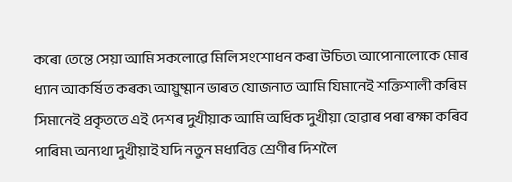কৰো তেন্তে সেয়া আমি সকলোৱে মিলি সংশোধন কৰা উচিত৷ আপোনালোকে মোৰ ধ্যান আকৰ্ষিত কৰক৷ আয়ুষ্মান ভাৰত যোজনাত আমি যিমানেই শক্তিশালী কৰিম সিমানেই প্ৰকৃততে এই দেশৰ দুখীয়াক আমি অধিক দুখীয়া হোৱাৰ পৰা ৰক্ষা কৰিব পাৰিম৷ অন্যথা দুখীয়াই যদি নতুন মধ্যবিত্ত শ্ৰেণীৰ দিশলৈ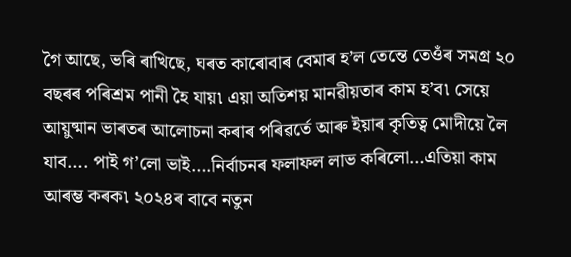গৈ আছে, ভৰি ৰাখিছে, ঘৰত কাৰোবাৰ বেমাৰ হ’ল তেন্তে তেওঁৰ সমগ্ৰ ২০ বছৰৰ পৰিশ্ৰম পানী হৈ যায়৷ এয়া অতিশয় মানৱীয়তাৰ কাম হ’ব৷ সেয়ে আয়ুষ্মান ভাৰতৰ আলোচনা কৰাৰ পৰিৱৰ্তে আৰু ইয়াৰ কৃতিত্ব মোদীয়ে লৈ যাব…. পাই গ’লো ভাই….নিৰ্বাচনৰ ফলাফল লাভ কৰিলো…এতিয়া কাম আৰম্ভ কৰক৷ ২০২৪ৰ বাবে নতুন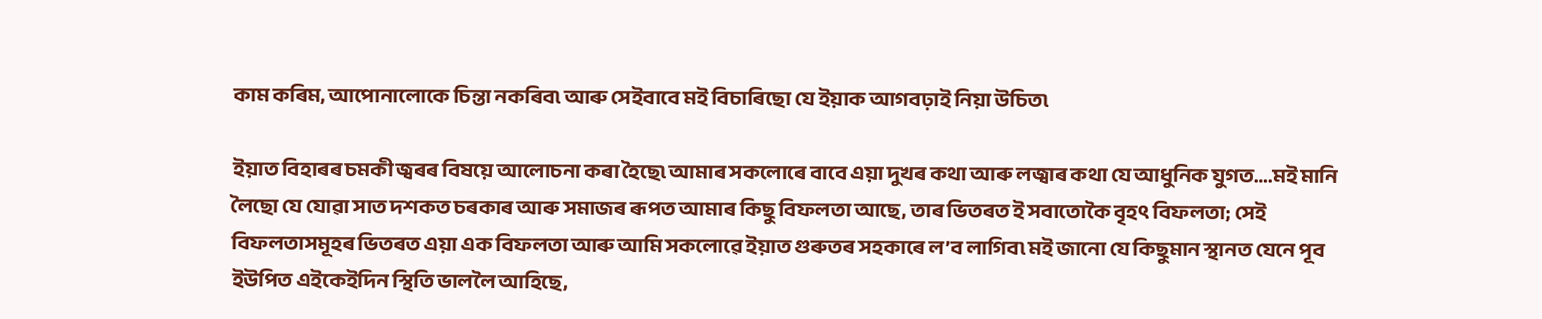কাম কৰিম, আপোনালোকে চিন্তা নকৰিব৷ আৰু সেইবাবে মই বিচাৰিছো যে ইয়াক আগবঢ়াই নিয়া উচিত৷

ইয়াত বিহাৰৰ চমকী জ্বৰৰ বিষয়ে আলোচনা কৰা হৈছে৷ আমাৰ সকলোৰে বাবে এয়া দুখৰ কথা আৰু লজ্বাৰ কথা যে আধুনিক যুগত….মই মানি লৈছো যে যোৱা সাত দশকত চৰকাৰ আৰু সমাজৰ ৰূপত আমাৰ কিছু বিফলতা আছে, তাৰ ভিতৰত ই সবাতোকৈ বৃহৎ বিফলতা; সেই বিফলতাসমূহৰ ভিতৰত এয়া এক বিফলতা আৰু আমি সকলোৱে ইয়াত গুৰুতৰ সহকাৰে ল’ব লাগিব৷ মই জানো যে কিছুমান স্থানত যেনে পূব ইউপিত এইকেইদিন স্থিতি ভাললৈ আহিছে,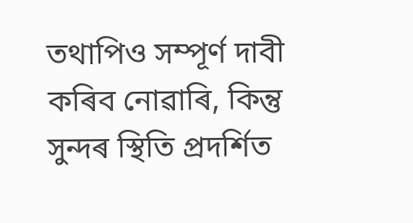তথাপিও সম্পূৰ্ণ দাবী কৰিব নোৱাৰি, কিন্তু সুন্দৰ স্থিতি প্ৰদৰ্শিত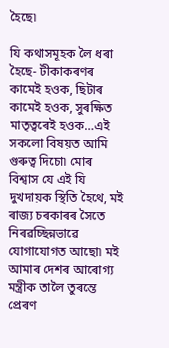হৈছে৷

যি কথাসমূহক লৈ ধৰা হৈছে- টীকাকৰণৰ কামেই হওক, ছিটাৰ কামেই হওক, সুৰক্ষিত মাতৃত্বৰেই হওক…এই সকলো বিষয়ত আমি গুৰুত্ব দিচো৷ মোৰ বিশ্বাস যে এই যি দুখদায়ক স্থিতি হৈথে, মই ৰাজ্য চৰকাৰৰ সৈতে নিৰৱচ্ছিন্নভাৱে যোগাযোগত আছো৷ মই আমাৰ দেশৰ আৰোগ্য মন্ত্ৰীক তালৈ তুৰন্তে প্ৰেৰণ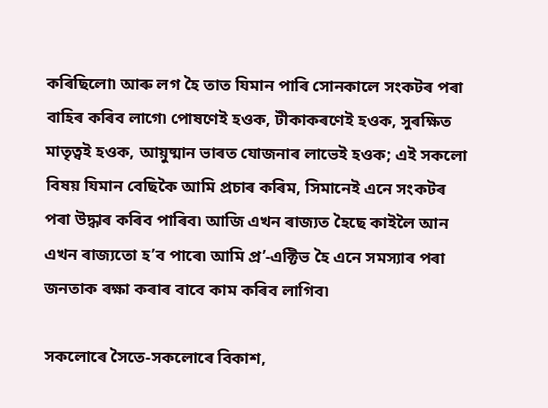কৰিছিলো৷ আৰু লগ হৈ তাত যিমান পাৰি সোনকালে সংকটৰ পৰা বাহিৰ কৰিব লাগে৷ পোষণেই হওক, টীকাকৰণেই হওক, সুৰক্ষিত মাতৃত্বই হওক, আয়ুষ্মান ভাৰত যোজনাৰ লাভেই হওক; এই সকলো বিষয় যিমান বেছিকৈ আমি প্ৰচাৰ কৰিম, সিমানেই এনে সংকটৰ পৰা উদ্ধাৰ কৰিব পাৰিব৷ আজি এখন ৰাজ্যত হৈছে কাইলৈ আন এখন ৰাজ্যতো হ’ব পাৰে৷ আমি প্ৰ’-এক্টিভ হৈ এনে সমস্যাৰ পৰা জনতাক ৰক্ষা কৰাৰ বাবে কাম কৰিব লাগিব৷

সকলোৰে সৈতে-সকলোৰে বিকাশ,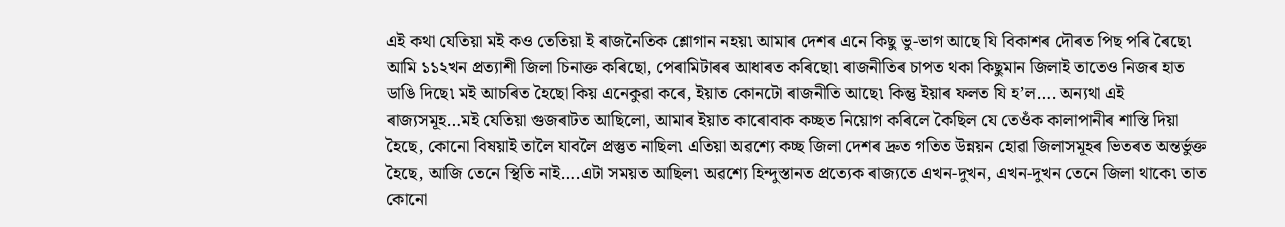এই কথা যেতিয়া মই কও তেতিয়া ই ৰাজনৈতিক শ্লোগান নহয়৷ আমাৰ দেশৰ এনে কিছু ভু-ভাগ আছে যি বিকাশৰ দৌৰত পিছ পৰি ৰৈছে৷ আমি ১১২খন প্ৰত্যাশী জিলা চিনাক্ত কৰিছো, পেৰামিটাৰৰ আধাৰত কৰিছো৷ ৰাজনীতিৰ চাপত থকা কিছুমান জিলাই তাতেও নিজৰ হাত ডাঙি দিছে৷ মই আচৰিত হৈছো কিয় এনেকুৱা কৰে, ইয়াত কোনটো ৰাজনীতি আছে৷ কিন্তু ইয়াৰ ফলত যি হ’ল…. অন্যথা এই ৰাজ্যসমূহ…মই যেতিয়া গুজৰাটত আছিলো, আমাৰ ইয়াত কাৰোবাক কচ্ছত নিয়োগ কৰিলে কৈছিল যে তেওঁক কালাপানীৰ শাস্তি দিয়া হৈছে, কোনো বিষয়াই তালৈ যাবলৈ প্ৰস্তুত নাছিল৷ এতিয়া অৱশ্যে কচ্ছ জিলা দেশৰ দ্ৰুত গতিত উন্নয়ন হোৱা জিলাসমূহৰ ভিতৰত অন্তৰ্ভুক্ত হৈছে, আজি তেনে স্থিতি নাই….এটা সময়ত আছিল৷ অৱশ্যে হিন্দুস্তানত প্ৰত্যেক ৰাজ্যতে এখন-দুখন, এখন-দুখন তেনে জিলা থাকে৷ তাত কোনো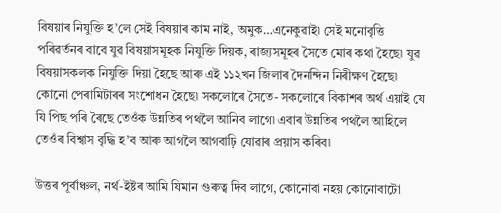বিষয়াৰ নিযুক্তি হ’লে সেই বিষয়াৰ কাম নাই, অমুক…এনেকুৱাই৷ সেই মনোবৃত্তি পৰিৱৰ্তনৰ বাবে যুৱ বিষয়াসমূহক নিযুক্তি দিয়ক, ৰাজ্যসমূহৰ সৈতে মোৰ কথা হৈছে৷ যুৱ বিষয়াসকলক নিযুক্তি দিয়া হৈছে আৰু এই ১১২খন জিলাৰ দৈনন্দিন নিৰীক্ষণ হৈছে৷ কোনো পেৰামিটাৰৰ সংশোধন হৈছে৷ সকলোৰে সৈতে- সকলোৰে বিকাশৰ অৰ্থ এয়াই যে যি পিছ পৰি ৰৈছে তেওঁক উন্নতিৰ পথলৈ আনিব লাগে৷ এবাৰ উন্নতিৰ পথলৈ আহিলে তেওঁৰ বিশ্বাস বৃদ্ধি হ’ব আৰু আগলৈ আগবাঢ়ি যোৱাৰ প্ৰয়াস কৰিব৷

উত্তৰ পূৰ্বাঞ্চল, নৰ্থ-ইষ্টৰ আমি যিমান গুৰুত্ব দিব লাগে, কোনোবা নহয় কোনোবাটো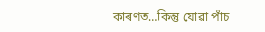কাৰণত…কিন্তু যোৱা পাঁচ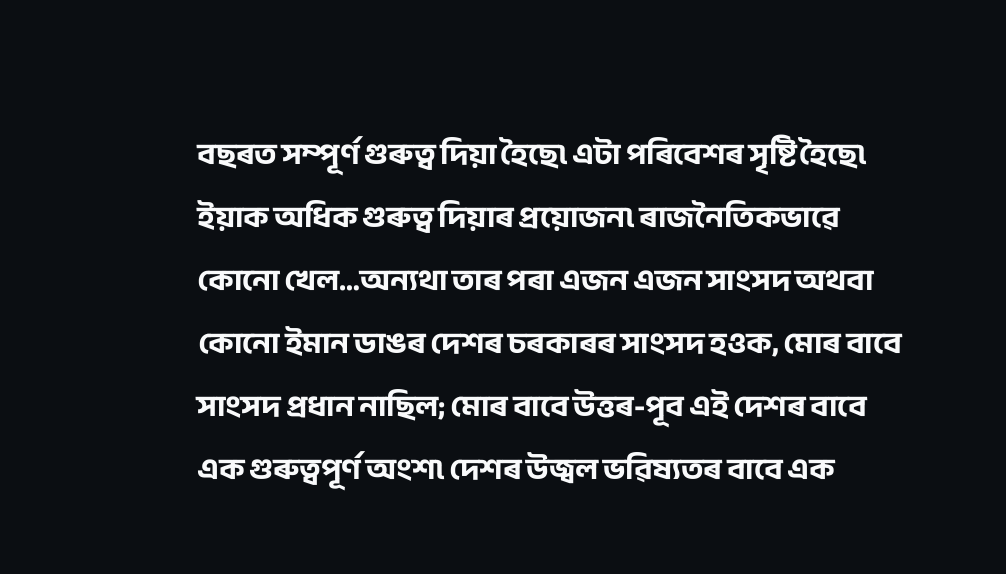বছৰত সম্পূৰ্ণ গুৰুত্ব দিয়া হৈছে৷ এটা পৰিবেশৰ সৃষ্টি হৈছে৷ ইয়াক অধিক গুৰুত্ব দিয়াৰ প্ৰয়োজন৷ ৰাজনৈতিকভাৱে কোনো খেল…অন্যথা তাৰ পৰা এজন এজন সাংসদ অথবা কোনো ইমান ডাঙৰ দেশৰ চৰকাৰৰ সাংসদ হওক, মোৰ বাবে সাংসদ প্ৰধান নাছিল; মোৰ বাবে উত্তৰ-পূব এই দেশৰ বাবে এক গুৰুত্বপূৰ্ণ অংশ৷ দেশৰ উজ্বল ভৱিষ্যতৰ বাবে এক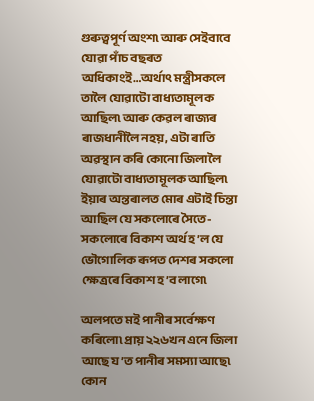গুৰুত্বপূৰ্ণ অংশ৷ আৰু সেইবাবে যোৱা পাঁচ বছৰত অধিকাংই…অৰ্থাৎ মন্ত্ৰীসকলে তালৈ যোৱাটো বাধ্যতামূলক আছিল৷ আৰু কেৱল ৰাজ্যৰ ৰাজধানীলৈ নহয়, এটা ৰাতি অৱস্থান কৰি কোনো জিলালৈ যোৱাটো বাধ্যতামূলক আছিল৷ ইয়াৰ অন্তৰালত মোৰ এটাই চিন্তা আছিল যে সকলোৰে সৈতে- সকলোৰে বিকাশ অৰ্থ হ’ল যে ভৌগোলিক ৰূপত দেশৰ সকলো ক্ষেত্ৰৰে বিকাশ হ’ব লাগে৷

অলপতে মই পানীৰ সৰ্বেক্ষণ কৰিলো৷ প্ৰায় ২২৬খন এনে জিলা আছে য’ত পানীৰ সমস্যা আছে৷ কোন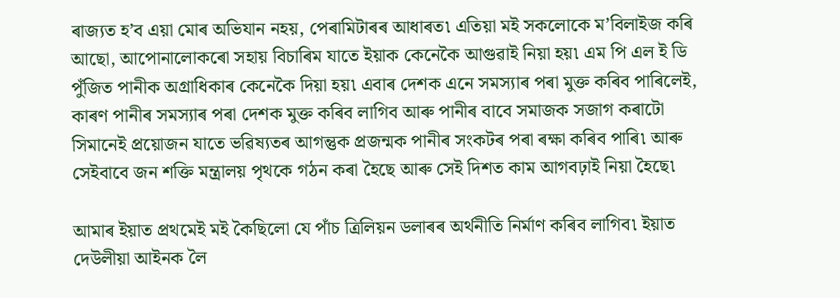ৰাজ্যত হ’ব এয়া মোৰ অভিযান নহয়, পেৰামিটাৰৰ আধাৰত৷ এতিয়া মই সকলোকে ম’বিলাইজ কৰি আছো, আপোনালোকৰো সহায় বিচাৰিম যাতে ইয়াক কেনেকৈ আগুৱাই নিয়া হয়৷ এম পি এল ই ডি পুঁজিত পানীক অগ্ৰাধিকাৰ কেনেকৈ দিয়া হয়৷ এবাৰ দেশক এনে সমস্যাৰ পৰা মুক্ত কৰিব পাৰিলেই, কাৰণ পানীৰ সমস্যাৰ পৰা দেশক মুক্ত কৰিব লাগিব আৰু পানীৰ বাবে সমাজক সজাগ কৰাটো সিমানেই প্ৰয়োজন যাতে ভৱিষ্যতৰ আগন্তুক প্ৰজন্মক পানীৰ সংকটৰ পৰা ৰক্ষা কৰিব পাৰি৷ আৰু সেইবাবে জন শক্তি মন্ত্ৰালয় পৃথকে গঠন কৰা হৈছে আৰু সেই দিশত কাম আগবঢ়াই নিয়া হৈছে৷

আমাৰ ইয়াত প্ৰথমেই মই কৈছিলো যে পাঁচ ত্ৰিলিয়ন ডলাৰৰ অৰ্থনীতি নিৰ্মাণ কৰিব লাগিব৷ ইয়াত দেউলীয়া আইনক লৈ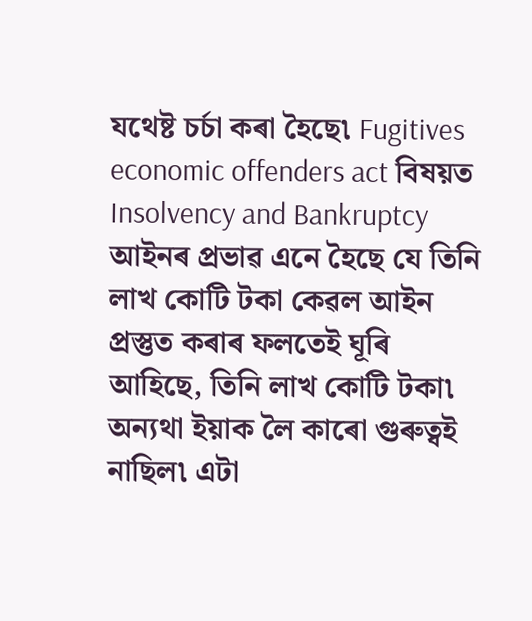যথেষ্ট চৰ্চা কৰা হৈছে৷ Fugitives economic offenders act বিষয়ত Insolvency and Bankruptcy আইনৰ প্ৰভাৱ এনে হৈছে যে তিনি লাখ কোটি টকা কেৱল আইন প্ৰস্তুত কৰাৰ ফলতেই ঘূৰি আহিছে, তিনি লাখ কোটি টকা৷ অন্যথা ইয়াক লৈ কাৰো গুৰুত্বই নাছিল৷ এটা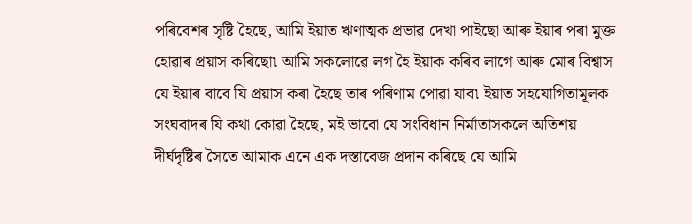পৰিবেশৰ সৃষ্টি হৈছে, আমি ইয়াত ঋণাত্মক প্ৰভাৱ দেখা পাইছো আৰু ইয়াৰ পৰা মুক্ত হোৱাৰ প্ৰয়াস কৰিছো৷ আমি সকলোৱে লগ হৈ ইয়াক কৰিব লাগে আৰু মোৰ বিশ্বাস যে ইয়াৰ বাবে যি প্ৰয়াস কৰা হৈছে তাৰ পৰিণাম পোৱা যাব৷ ইয়াত সহযোগিতামূলক সংঘবাদৰ যি কথা কোৱা হৈছে, মই ভাবো যে সংবিধান নিৰ্মাতাসকলে অতিশয় দীৰ্ঘদৃষ্টিৰ সৈতে আমাক এনে এক দস্তাবেজ প্ৰদান কৰিছে যে আমি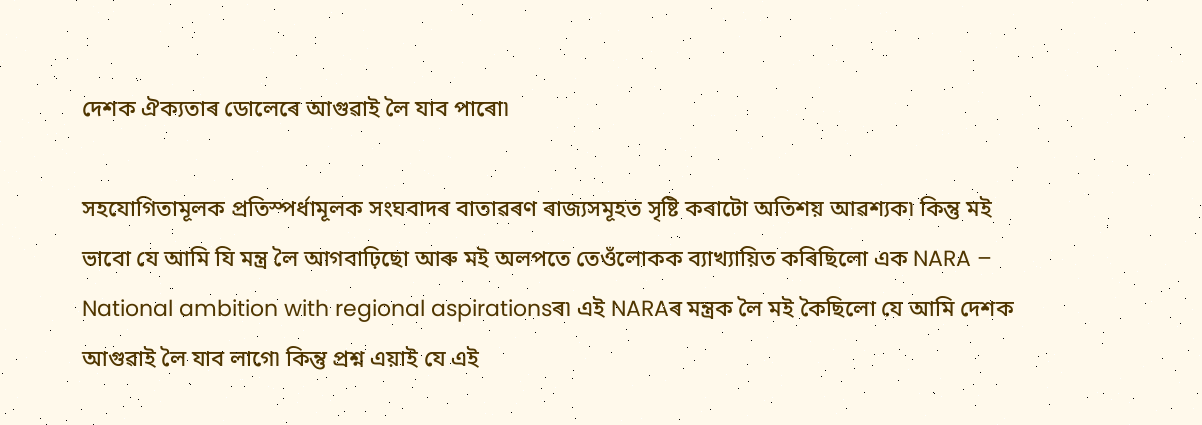দেশক ঐক্যতাৰ ডোলেৰে আগুৱাই লৈ যাব পাৰো৷

সহযোগিতামূলক প্ৰতিস্পৰ্ধামূলক সংঘবাদৰ বাতাৱৰণ ৰাজ্যসমূহত সৃষ্টি কৰাটো অতিশয় আৱশ্যক৷ কিন্তু মই ভাবো যে আমি যি মন্ত্ৰ লৈ আগবাঢ়িছো আৰু মই অলপতে তেওঁলোকক ব্যাখ্যায়িত কৰিছিলো এক NARA – National ambition with regional aspirationsৰ৷ এই NARAৰ মন্ত্ৰক লৈ মই কৈছিলো যে আমি দেশক আগুৱাই লৈ যাব লাগে৷ কিন্তু প্ৰশ্ন এয়াই যে এই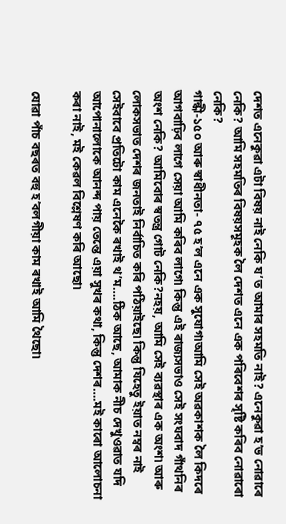দেশত এনেকুৱা এটা বিষয় নাই নেকি য’ত আমাৰ সহমতি নাই? এনেকুৱা হ’ভ নোৱাৰে নেকি? আমি সহমতিৰ বিষয়সমূহক লৈ দেশত এনে এক পৰিবেশৰ সৃষ্টি কৰিব নোৱাৰো নেকি?
গান্ধী-১৫০ আৰু স্বাধীনতা- ৭৫ হ’ল এনে এক সুযোগ৷আমি সেই অৱকাশক লৈ কিদৰে আগবাঢ়িব লাগে সেয়া আমি কৰিব লাগে৷ কিন্তু এই ৰাজ্যসভাও সেই সংঘবাদ গাঁথনিৰ অংশ নেকি? আমিবোৰ স্বতন্ত্ৰ গোট নেকি?নহয়, আমি সেই ব্যৱস্থাৰ এক অংশ৷ আৰু লোকসভাত দেশৰ জনতাই নিৰ্বাচিত কৰি পঠিয়াইছে৷ কিন্তু যিহেতু ইয়াত নম্বৰ নাই সেইবাবে প্ৰতিটো কাম এনেকৈ ৰখাই থ’ম….ঠিক আছে, আমাক নীচ দেখুওৱাত যদি আপোনালোকে আনন্দ পায় তেন্তে এয়া সুখৰ কথা, কিন্তু দেশৰ….মই কাৰো আলোচনা কৰা নাই, মই কেৱল বিশ্লেষণ কৰি আছো৷

যোৱা পাঁচ বছৰত বহু হ’বলগীয়া কাম ৰখাই আমি থৈছো৷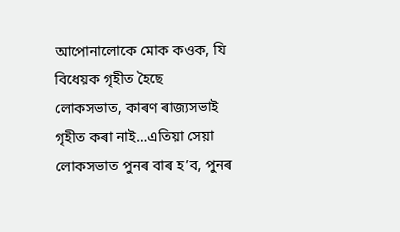আপোনালোকে মোক কওক, যি বিধেয়ক গৃহীত হৈছে লোকসভাত, কাৰণ ৰাজ্যসভাই গৃহীত কৰা নাই…এতিয়া সেয়া লোকসভাত পুনৰ বাৰ হ’ব, পুনৰ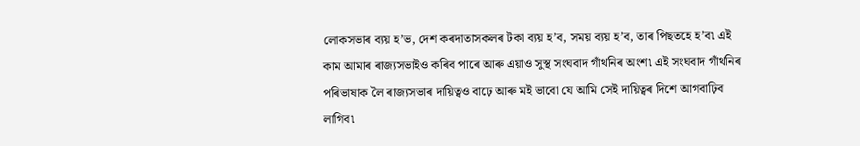লোকসভাৰ ব্যয় হ’ভ, দেশ কৰদাতাসকলৰ টকা ব্যয় হ’ব, সময় ব্যয় হ’ব, তাৰ পিছতহে হ’ব৷ এই কাম আমাৰ ৰাজ্যসভাইও কৰিব পাৰে আৰু এয়াও সুস্থ সংঘবাদ গাঁথনিৰ অংশ৷ এই সংঘবাদ গাঁথনিৰ পৰিভাষাক লৈ ৰাজ্যসভাৰ দায়িত্বও বাঢ়ে আৰু মই ভাবো যে আমি সেই দায়িত্বৰ দিশে আগবাঢ়িব লাগিব৷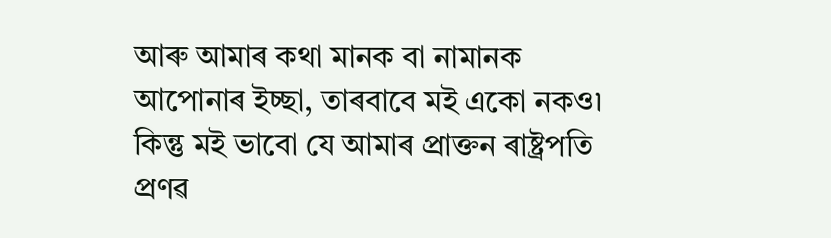আৰু আমাৰ কথা মানক বা নামানক আপোনাৰ ইচ্ছা, তাৰবাবে মই একো নকও৷ কিন্তু মই ভাবো যে আমাৰ প্ৰাক্তন ৰাষ্ট্ৰপতি প্ৰণৱ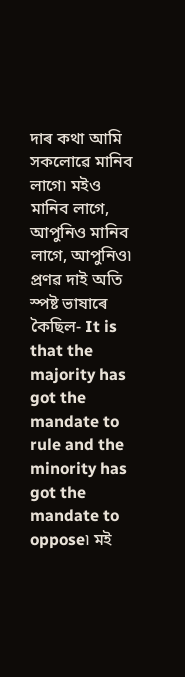দাৰ কথা আমি সকলোৱে মানিব লাগে৷ মইও মানিব লাগে, আপুনিও মানিব লাগে, আপুনিও৷ প্ৰণৱ দাই অতি স্পষ্ট ভাষাৰে কৈছিল- It is that the majority has got the mandate to rule and the minority has got the mandate to oppose৷ মই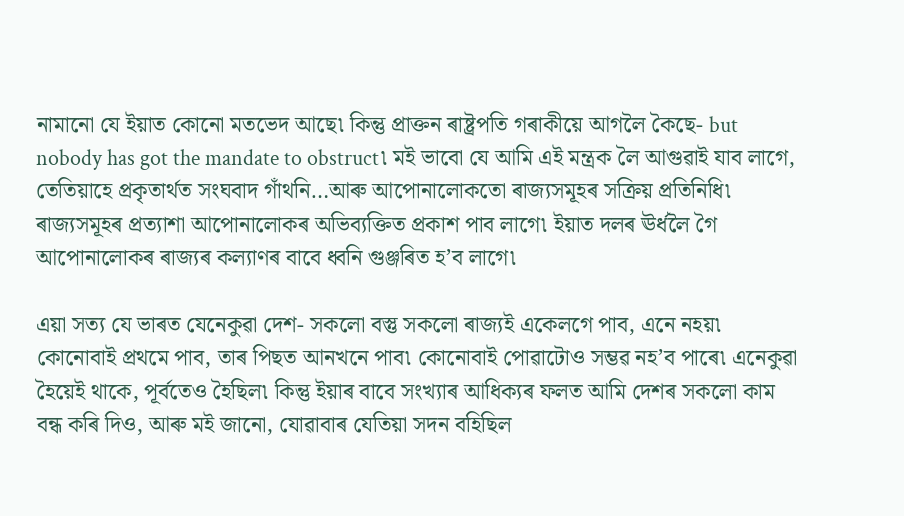নামানো যে ইয়াত কোনো মতভেদ আছে৷ কিন্তু প্ৰাক্তন ৰাষ্ট্ৰপতি গৰাকীয়ে আগলৈ কৈছে- but nobody has got the mandate to obstruct৷ মই ভাবো যে আমি এই মন্ত্ৰক লৈ আগুৱাই যাব লাগে, তেতিয়াহে প্ৰকৃতাৰ্থত সংঘবাদ গাঁথনি…আৰু আপোনালোকতো ৰাজ্যসমূহৰ সক্ৰিয় প্ৰতিনিধি৷ ৰাজ্যসমূহৰ প্ৰত্যাশা আপোনালোকৰ অভিব্যক্তিত প্ৰকাশ পাব লাগে৷ ইয়াত দলৰ ঊৰ্ধলৈ গৈ আপোনালোকৰ ৰাজ্যৰ কল্যাণৰ বাবে ধ্বনি গুঞ্জৰিত হ’ব লাগে৷

এয়া সত্য যে ভাৰত যেনেকুৱা দেশ- সকলো বস্তু সকলো ৰাজ্যই একেলগে পাব, এনে নহয়৷ কোনোবাই প্ৰথমে পাব, তাৰ পিছত আনখনে পাব৷ কোনোবাই পোৱাটোও সম্ভৱ নহ’ব পাৰে৷ এনেকুৱা হৈয়েই থাকে, পূৰ্বতেও হৈছিল৷ কিন্তু ইয়াৰ বাবে সংখ্যাৰ আধিক্যৰ ফলত আমি দেশৰ সকলো কাম বন্ধ কৰি দিও, আৰু মই জানো, যোৱাবাৰ যেতিয়া সদন বহিছিল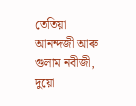তেতিয়া আনন্দজী আৰু গুলাম নবীজী, দুয়ো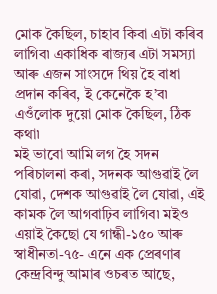মোক কৈছিল, চাহাব কিবা এটা কৰিব লাগিব৷ একাধিক ৰাজ্যৰ এটা সমস্যা আৰু এজন সাংসদে থিয় হৈ বাধা প্ৰদান কৰিব, ই কেনেকৈ হ’ব৷ এওঁলোক দুয়ো মোক কৈছিল, ঠিক কথা৷
মই ভাবো আমি লগ হৈ সদন পৰিচালনা কৰা, সদনক আগুৱাই লৈ যোৱা, দেশক আগুৱাই লৈ যোৱা, এই কামক লৈ আগবাঢ়িব লাগিব৷ মইও এয়াই কৈছো যে গান্ধী-১৫০ আৰু স্বাধীনতা-৭৫- এনে এক প্ৰেৰণাৰ কেন্দ্ৰবিন্দু আমাৰ ওচৰত আছে,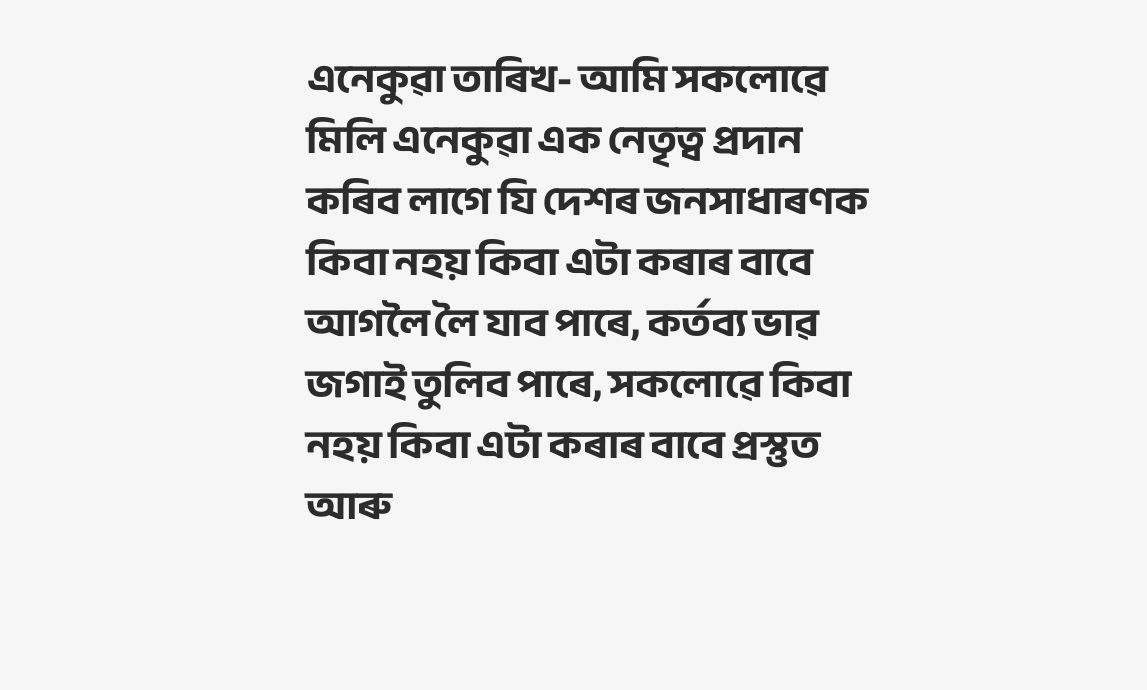এনেকুৱা তাৰিখ- আমি সকলোৱে মিলি এনেকুৱা এক নেতৃত্ব প্ৰদান কৰিব লাগে যি দেশৰ জনসাধাৰণক কিবা নহয় কিবা এটা কৰাৰ বাবে আগলৈ লৈ যাব পাৰে, কৰ্তব্য ভাৱ জগাই তুলিব পাৰে, সকলোৱে কিবা নহয় কিবা এটা কৰাৰ বাবে প্ৰস্তুত আৰু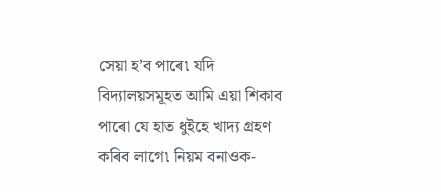সেয়া হ’ব পাৰে৷ যদি বিদ্যালয়সমূহত আমি এয়া শিকাব পাৰো যে হাত ধুইহে খাদ্য গ্ৰহণ কৰিব লাগে৷ নিয়ম বনাওক-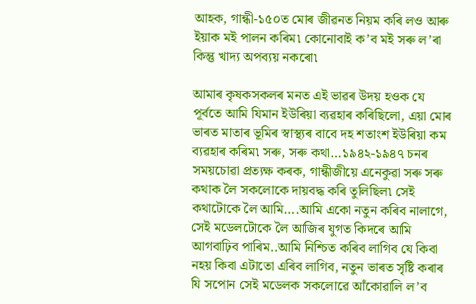আহক, গান্ধী-১৫০ত মোৰ জীৱনত নিয়ম কৰি লও আৰু ইয়াক মই পালন কৰিম৷ কোনোবাই ক’ব মই সৰু ল’ৰা কিন্তু খাদ্য অপব্যয় নকৰো৷

আমাৰ কৃষকসকলৰ মনত এই ভাৱৰ উদয় হওক যে পূৰ্বতে আমি যিমান ইউৰিয়া ব্যৱহাৰ কৰিছিলো, এয়া মোৰ ভাৰত মাতাৰ ভূমিৰ স্বাস্থ্যৰ বাবে দহ শতাংশ ইউৰিয়া কম ব্যৱহাৰ কৰিম৷ সৰু, সৰু কথা…১৯৪২-১৯৪৭ চনৰ সময়চোৱা প্ৰত্যক্ষ কৰক, গান্ধীজীয়ে এনেকুৱা সৰু সৰু কথাক লৈ সকলোকে দায়বদ্ধ কৰি তুলিছিল৷ সেই কথাটোকে লৈ আমি….আমি একো নতুন কৰিব নালাগে, সেই মডেলটোকে লৈ আজিৰ যুগত কিদৰে আমি আগবাঢ়িব পাৰিম..আমি নিশ্চিত কৰিব লাগিব যে কিবা নহয় কিবা এটাতো এৰিব লাগিব, নতুন ভাৰত সৃষ্টি কৰাৰ যি সপোন সেই মডেলক সকলোৱে আঁকোৱালি ল’ব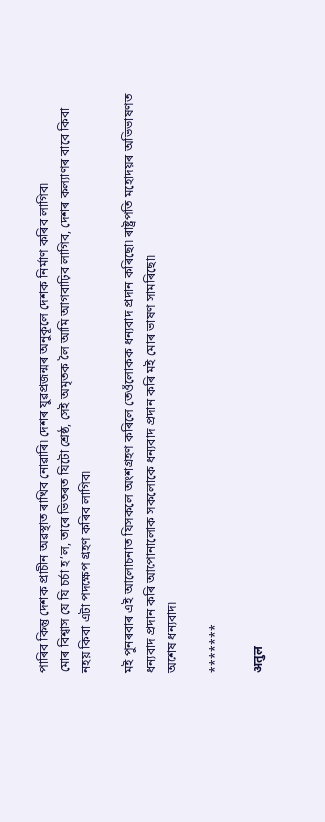পাৰিব কিন্তু দেশক প্ৰাচীন অৱস্থাত ৰাখিব নোৱাৰি৷ দেশৰ যুৱপ্ৰজন্মৰ অনুকূলে দেশক নিৰ্মাণ কৰিব লাগিব৷
মোৰ বিশ্বাস যে যি চৰ্চা হ’ল, তাৰে ভিতৰত যিটো শ্ৰেষ্ঠ, সেই অমৃতক লৈ আমি আগবাঢ়িব লাগিব, দেশৰ কল্যাণৰ বাবে কিবা নহয় কিবা এটা পদক্ষেপ গ্ৰহণ কৰিব লাগিব৷

মই পুনৰবাৰ এই আলোচনাত যিসকলে অংশগ্ৰহণ কৰিলে তেওঁলোকক ধন্যবাদ প্ৰদান কৰিছো৷ ৰাষ্ট্ৰপতি মহোদয়ৰ অভিভাষণত ধন্যবাদ প্ৰদান কৰি আপোনালোক সকলোকে ধন্যবাদ প্ৰদান কৰি মই মোৰ ভাষণ সামৰিছো৷
অশেষ ধন্যবাদ৷

*******

अतुल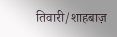तिवारी/शाहबाज़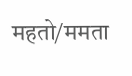महतो/ममता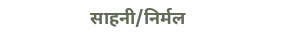साहनी/निर्मल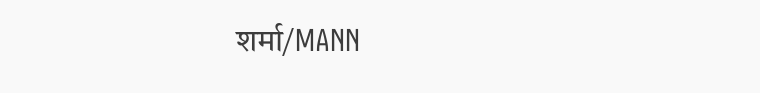शर्मा/MANN